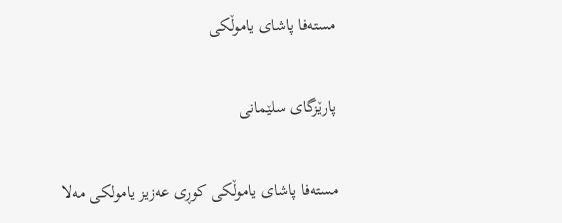مسته‌فا پاشای‌ یاموڵكی‌

پارێزگای سلێمانی

مسته‌فا پاشای‌ یاموڵكی‌ كوڕی عه‌زیز یامولكی مه‌لا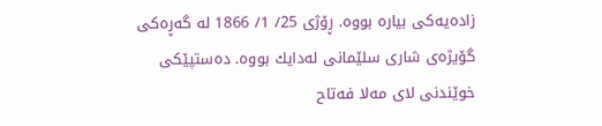زاده‌یه‌كی بیاره‌ بووه‌. ڕۆژی 25/ 1/ 1866 له‌ گه‌ڕه‌كی گۆیژه‌ی شاری سلێمانی له‌دایك بووه‌. ده‌ستپێكی‌ خوێندنی‌ لای مه‌لا فه‌تاح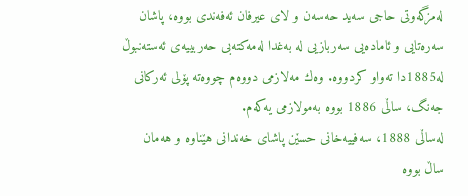له‌مزگه‌وتی حاجی سه‌ید حه‌سه‌ن و لای عیرفان ئه‌فه‌ندی بووه‌، پاشان سه‌ره‌تایی و ئاماده‌یی سه‌ربازیی له‌ به‌غدا له‌مه‌كته‌بی حه‌ربییه‌ی ئه‌سته‌نبوڵ له‌1885دا ته‌واو كردووه‌. وه‌ك مه‌لازمی دووه‌م چووه‌ته‌ پۆلی ئه‌ركانی جه‌نگ، ساڵی‌ 1886 بووه‌ به‌مولازمی یه‌كه‌م.
له‌ساڵی‌ 1888، سه‌فییه‌خانی حسێن پاشای خه‌ندانی هێناوه‌ و هه‌مان ساڵ بووه‌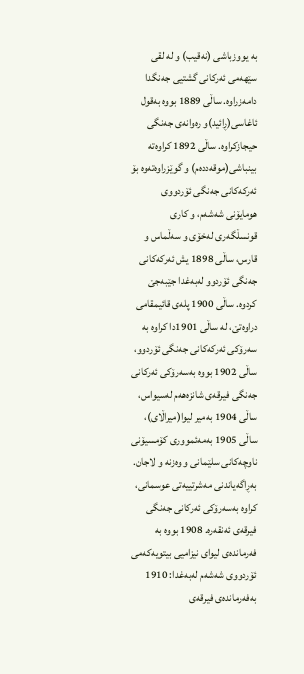به‌ یووزباشی (نه‌قیب) و له‌ لقی سێهه‌می ئه‌ركانی گشتیی جه‌نگدا دامه‌زراوه‌. ساڵی‌ 1889 بووه‌ به‌قول ئاغاسی(ڕائید)و ره‌وانه‌ی جه‌نگی حیجازكراوه‌. ساڵی‌ 1892 كراوه‌ته‌ بینباشی(موقه‌دده‌م) و گوێزراوه‌ته‌وه‌ بۆ ئه‌ركه‌كانی جه‌نگی ئۆردووی هومایۆنی شه‌شه‌م‌، و كاری‌ قونسڵگه‌ری‌ له‌خۆی و سه‌ڵماس و قارس‌، ساڵی‌ 1898 یش ئه‌ركه‌كانی جه‌نگی ئۆردوو له‌به‌غدا جێبه‌جێ‌ كردوه‌. ساڵی‌ 1900 پله‌ی قائیمقامی دراوه‌تێ‌‌، له‌ ساڵی‌ 1901دا كراوه‌ به‌ سه‌رۆكی ئه‌ركه‌كانی جه‌نگی ئۆردوو، ساڵی‌ 1902 بووه‌ به‌سه‌رۆكی ئه‌ركانی جه‌نگی فیرقه‌ی شانزه‌هه‌م له‌سیواس، ساڵی‌ 1904 به‌میر لیوا(میراڵای)، ساڵی‌ 1905 به‌مه‌ئمووری كۆمسیۆنی ناوچه‌كانی سلێمانی و وه‌زنه‌ و لاجان.
به‌ڕاگه‌یاندنی مه‌شرتییه‌تی عوسمانی، كراوه‌ به‌سه‌رۆكی ئه‌ركانی جه‌نگی فیرقه‌ی ئه‌نقه‌ره‌. 1908 بووه‌ به‌ فه‌رمانده‌ی لیوای نیزامیی بیتویه‌كه‌می ئۆردووی شه‌شه‌م له‌به‌غدا: 1910 به‌فه‌رمانده‌ی فیرقه‌ی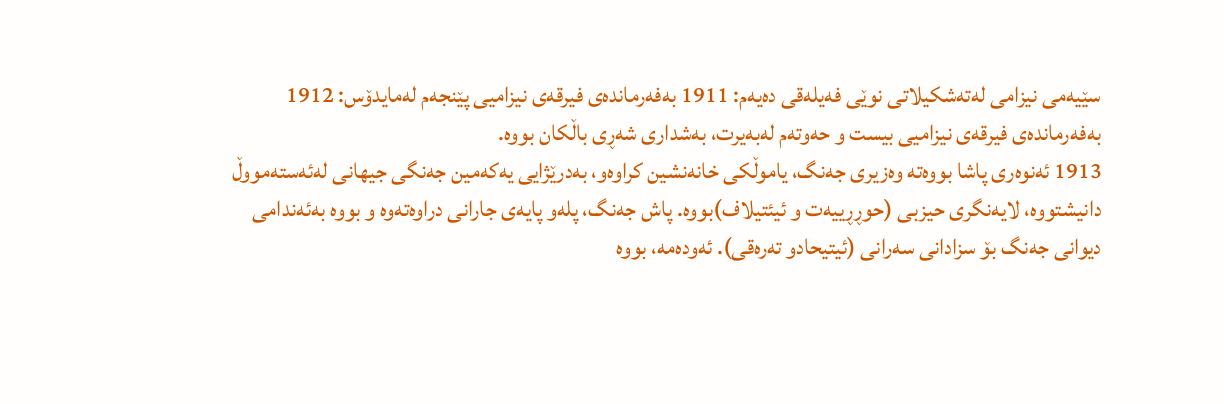سێیه‌می نیزامی له‌ته‌شكیلاتی نوێی فه‌یله‌قی ده‌یه‌م: 1911 به‌فه‌رمانده‌ی فیرقه‌ی نیزامیی پێنجه‌م له‌مایدۆس: 1912 به‌فه‌رمانده‌ی فیرقه‌ی نیزامیی بیست و حه‌وته‌م له‌به‌یرت‌، به‌شداری شه‌ڕی باڵكان بووه‌.
1913 ئه‌نوه‌ری پاشا بووه‌ته‌ وه‌زیری جه‌نگ، یاموڵكی‌ خانه‌نشین كراوه‌و، به‌درێژایی یه‌كه‌مین جه‌نگی جیهانی له‌ئه‌سته‌مووڵ دانیشتووه‌، لایه‌نگری حیزبی (حوڕڕییه‌ت و ئیئتیلاف)بووه‌. پاش جه‌نگ، پله‌و پایه‌ی جارانی دراوه‌ته‌وه‌ و بووه‌ به‌ئه‌ندامی دیوانی جه‌نگ بۆ سزادانی سه‌رانی (ئیتیحادو ته‌ره‌قی). ئه‌وده‌مه‌، بووه‌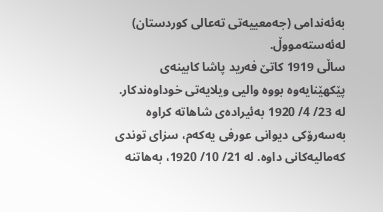به‌ئه‌ندامی (جه‌معییه‌تی ته‌عالی كوردستان) له‌ئه‌سته‌مووڵ.
ساڵی‌ 1919 كاتێ‌ فه‌رید پاشا كابینه‌ی پێكهێنایه‌وه‌ بووه‌ والیی ویلایه‌تی خوداوه‌ندكار. له‌ 23/ 4/ 1920 به‌ئیراده‌ی شاهاته‌ كراوه‌ به‌سه‌رۆكی دیوانی عورفی یه‌كه‌م‌، سزای توندی كه‌مالیه‌كانی داوه‌. له‌ 21/ 10/ 1920، به‌هاتنه‌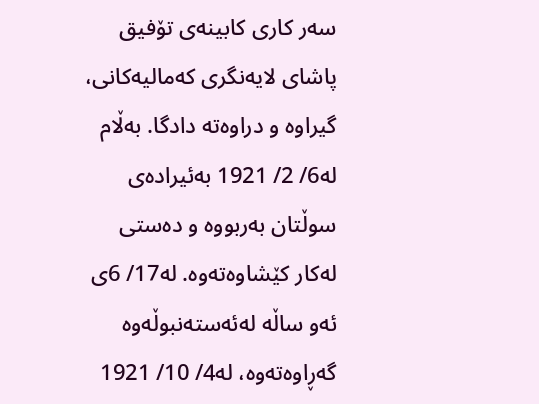سه‌ر كاری كابینه‌ی تۆفیق پاشای لایه‌نگری كه‌مالیه‌كانی، گیراوه‌ و دراوه‌ته‌ دادگا. به‌ڵام له‌6/ 2/ 1921 به‌ئیراده‌ی سوڵتان به‌ربووه‌ و ده‌ستی له‌كار كێشاوه‌ته‌وه‌. له‌17/ 6ی ئه‌و ساڵه‌ له‌ئه‌سته‌نبوڵه‌وه‌ گه‌ڕاوه‌ته‌وه‌، له‌4/ 10/ 1921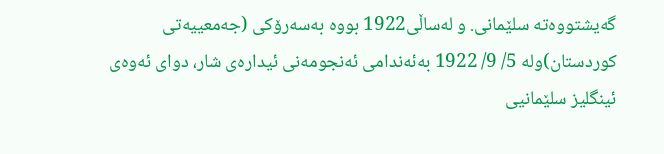گه‌یشتووه‌ته‌ سلێمانی. و له‌ساڵی‌1922 بووه‌ به‌سه‌رۆكی (جه‌معییه‌تی كوردستان)وله‌ 5/ 9/ 1922 به‌ئه‌ندامی ئه‌نجومه‌نی ئیداره‌ی شار، دوای ئه‌وه‌ی ئینگلیز سلێمانیی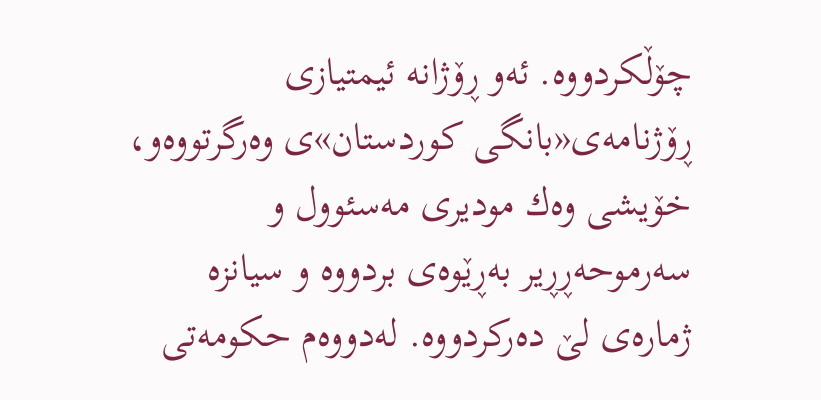چۆڵكردووه‌. ئه‌و ڕۆژانه‌ ئیمتیازی ڕۆژنامه‌ی«بانگی كوردستان»ی وه‌رگرتووه‌و، خۆیشی وه‌ك مودیری مه‌سئوول و سه‌رموحه‌ڕڕیر به‌ڕێوه‌ی بردووه‌ و سیانزه‌ ژماره‌ی لێ‌ ده‌ركردووه‌. له‌دووه‌م حكومه‌تی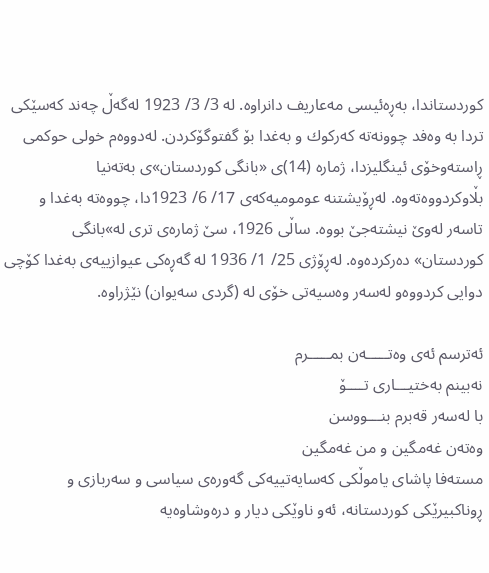كوردستاندا، به‌ڕه‌ئیسی مه‌عاریف دانراوه‌. له‌ 3/ 3/ 1923 له‌گه‌ڵ چه‌ند كه‌سێكی تردا به‌ وه‌فد چوونه‌ته‌ كه‌ركوك و به‌غدا بۆ گفتوگۆكردن. له‌دووه‌م خولی حوكمی ڕاسته‌وخۆی ئینگلیزدا، ژماره‌ (14)ی «بانگی كوردستان»ی به‌ته‌نیا بڵاوكردووه‌ته‌وه‌. له‌ڕۆیشتنه‌ عومومیه‌كه‌ی 17/ 6/ 1923دا، چووه‌ته‌ به‌غدا و تاسه‌ر له‌وێ‌ نیشته‌جێ‌ بووه‌. ساڵی 1926، سێ‌ ژماره‌ی تری له‌»بانگی كوردستان» ده‌ركرده‌وه‌. له‌ڕۆژی 25/ 1/ 1936 له‌ گه‌ڕه‌كی عیوازییه‌ی به‌غدا كۆچی دوایی كردووه‌و له‌سه‌ر وه‌سیه‌تی‌ خۆی‌ له‌ (گردی سه‌یوان) نێژراوه‌.

ئه‌ترسم ئه‌ی‌ وه‌تـــــه‌ن بمـــــرم
نه‌بینم به‌ختیـــاری‌ تــــۆ
با له‌سه‌ر قه‌برم بنـــووسن
وه‌ته‌ن غه‌مگین و من غه‌مگین
مسته‌فا پاشای‌ یاموڵكی‌ كه‌سایه‌تییه‌كی‌ گه‌وره‌ی‌ سیاسی‌ و سه‌ربازی‌ و ڕوناكبیرێكی‌ كوردستانه‌، ئه‌و ناوێكی‌ دیار و دره‌وشاوه‌یه‌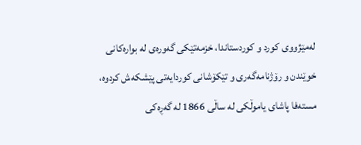له‌مێژووی‌ كورد و كوردستاندا، خزمه‌تێكی‌ گه‌وره‌ی‌ له‌ بواره‌كانی‌ خوێندن و رۆژنامه‌گه‌ری‌ و تێكۆشانی‌ كوردایه‌تی‌ پێشكه‌ش كردوه‌، مسته‌فا پاشای‌ یاموڵكی‌ له‌ ساڵی‌ 1866 له‌ گه‌ڕه‌كی‌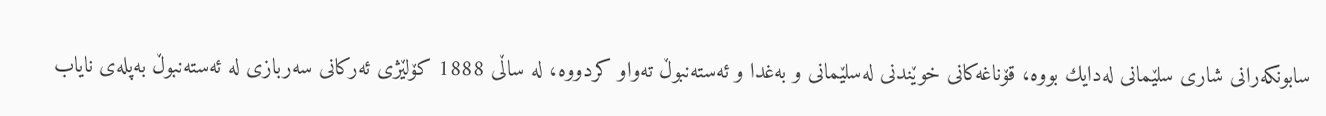سابونكه‌رانی‌ شاری‌ سلێمانی‌ له‌دایك بووه‌، قۆناغه‌كانی‌ خوێندنی‌ له‌سلێمانی‌ و به‌غدا و ئه‌سته‌نبوڵ ته‌واو كردووه‌، له‌ ساڵی‌ 1888 كۆلێژی‌ ئه‌ركانی‌ سه‌ربازی‌ له‌ ئه‌سته‌نبوڵ به‌پله‌ی‌ نایاب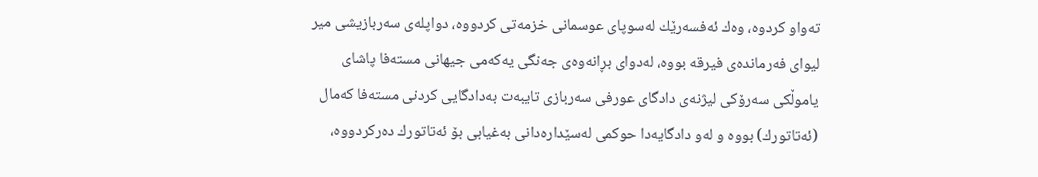ته‌واو كردوه‌، وه‌ك ئه‌فسه‌رێك له‌سوپای‌ عوسمانی‌ خزمه‌تی‌ كردووه‌، دواپله‌ی‌ سه‌ربازیشی‌ میر لیوای‌ فه‌رمانده‌ی‌ فیرقه‌ بووه‌، له‌دوای‌ بڕانه‌وه‌ی‌ جه‌نگی‌ یه‌كه‌می‌ جیهانی‌ مسته‌فا پاشای‌ یاموڵكی‌ سه‌رۆكی‌ لیژنه‌ی‌ دادگای‌ عورفی‌ سه‌ربازی‌ تایبه‌ت به‌دادگایی كردنی‌ مسته‌فا كه‌مال (ئه‌تاتورك) بووه‌ و له‌و دادگایه‌دا حوكمی‌ له‌سێداره‌دانی‌ به‌غیابی‌ بۆ ئه‌تاتورك ده‌ركردووه‌،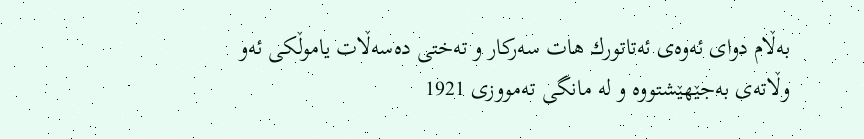به‌ڵام دوای‌ ئه‌وه‌ی‌ ئه‌تاتورك هات سه‌ركار و ته‌ختی‌ ده‌سه‌ڵات یاموڵكی‌ ئه‌و وڵاته‌ی‌ به‌جێهێشتووه‌ و له‌ مانگی‌ ته‌مووزی‌ 1921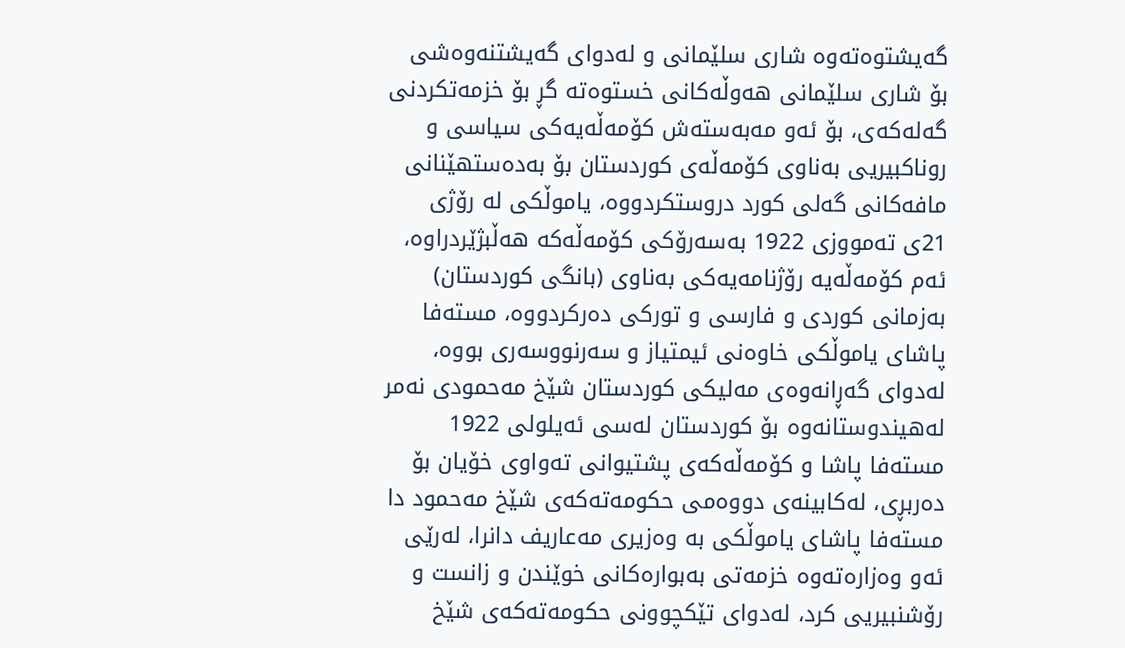گه‌یشتوه‌ته‌وه‌ شاری‌ سلێمانی‌ و له‌دوای‌ گه‌یشتنه‌وه‌شی‌ بۆ شاری‌ سلێمانی‌ هه‌وڵه‌كانی‌ خستوه‌ته‌ گڕ بۆ خزمه‌تكردنی‌ گه‌له‌كه‌ی‌، بۆ ئه‌و مه‌به‌سته‌ش كۆمه‌ڵه‌یه‌كی‌ سیاسی‌ و روناكبیریی‌ به‌ناوی‌ كۆمه‌ڵه‌ی‌ كوردستان بۆ به‌ده‌ستهێنانی‌ مافه‌كانی‌ گه‌لی‌ كورد دروستكردووه‌، یاموڵكی‌ له‌ رۆژی‌ 21ی‌ ته‌مووزی‌ 1922 به‌سه‌رۆكی‌ كۆمه‌ڵه‌كه‌ هه‌ڵبژێردراوه‌، ئه‌م كۆمه‌ڵه‌یه‌ رۆژنامه‌یه‌كی‌ به‌ناوی‌ (بانگی‌ كوردستان) به‌زمانی‌ كوردی‌ و فارسی‌ و توركی‌ ده‌ركردووه‌، مسته‌فا پاشای‌ یاموڵكی‌ خاوه‌نی‌ ئیمتیاز و سه‌رنووسه‌ری‌ بووه‌، له‌دوای‌ گه‌ڕانه‌وه‌ی‌ مه‌لیكی‌ كوردستان شێخ مه‌حمودی‌ نه‌مر له‌هیندوستانه‌وه‌ بۆ كوردستان له‌سی‌ ئه‌یلولی‌ 1922 مسته‌فا پاشا و كۆمه‌ڵه‌كه‌ی‌ پشتیوانی ته‌واوی‌ خۆیان بۆ ده‌ربڕی‌، له‌كابینه‌ی‌ دووه‌می‌ حكومه‌ته‌كه‌ی‌ شێخ مه‌حمود دا مسته‌فا پاشای‌ یاموڵكی‌ به‌ وه‌زیری‌ مه‌عاریف دانرا، له‌رێی‌ ئه‌و وه‌زاره‌ته‌وه‌ خزمه‌تی‌ به‌بواره‌كانی‌ خوێندن و زانست و رۆشنبیریی‌ كرد، له‌دوای‌ تێكچوونی‌ حكومه‌ته‌كه‌ی‌ شێخ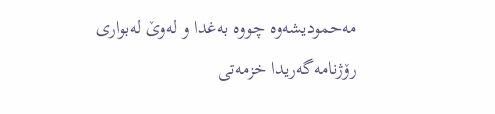مه‌حمودیشه‌وه‌ چووه‌ به‌غدا و له‌وێ‌ له‌بواری‌ رۆژنامه‌گه‌ریدا خزمه‌تی‌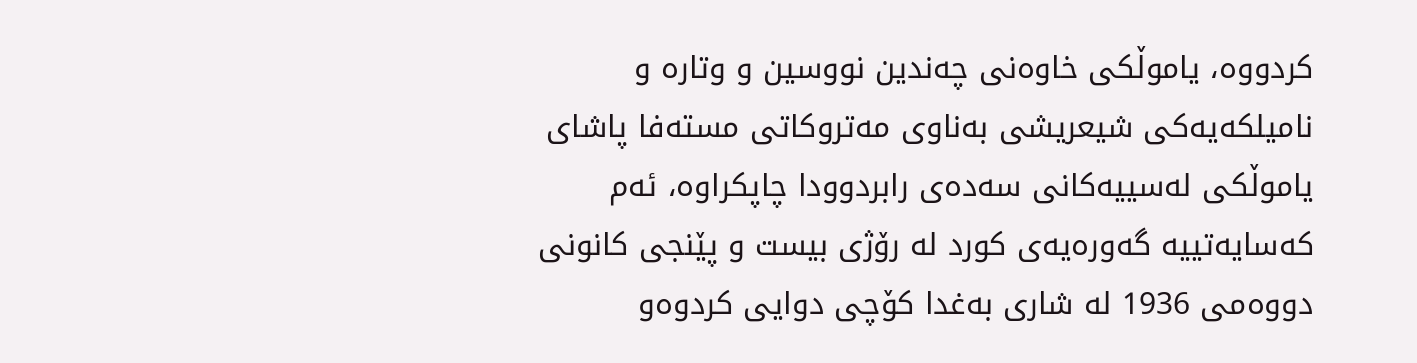كردووه‌، یاموڵكی‌ خاوه‌نی‌ چه‌ندین نووسین و وتاره‌ و نامیلكه‌یه‌كی‌ شیعریشی‌ به‌ناوی‌ مه‌تروكاتی‌ مسته‌فا پاشای‌ یاموڵكی‌ له‌سییه‌كانی‌ سه‌ده‌ی‌ رابردوودا چاپكراوه‌، ئه‌م كه‌سایه‌تییه‌ گه‌وره‌یه‌ی‌ كورد له‌ رۆژی‌ بیست و پێنجی‌ كانونی‌ دووه‌می‌ 1936 له‌ شاری‌ به‌غدا كۆچی‌ دوایی‌ كردوه‌و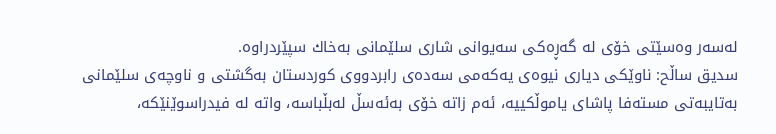له‌سه‌ر وه‌سێتی‌ خۆی‌ له‌ گه‌ڕه‌كی‌ سه‌یوانی‌ شاری‌ سلێمانی‌ به‌خاك سپێردراوه‌.
سدیق ساڵح: ناوێكی‌ دیاری‌ نیوه‌ی‌ یه‌كه‌می‌ سه‌ده‌ی‌ رابردووی‌ كوردستان به‌گشتی‌ و ناوچه‌ی‌ سلێمانی‌ به‌تایبه‌تی‌ مسته‌فا پاشای‌ یاموڵكییه‌، ئه‌م زاته‌ خۆی‌ به‌ئه‌سڵ له‌بڵباسه‌، واته‌ له‌ فیدراسوێنێكه‌،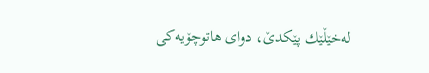له‌خێڵێك پێكدێ‌، دوای‌ هاتوچۆیه‌كی‌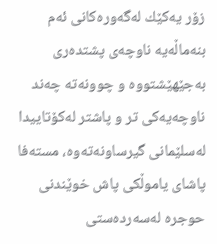زۆر یه‌كێك له‌گه‌وره‌كانی‌ ئه‌م بنه‌ماڵه‌یه‌ ناوچه‌ی‌ پشتده‌ری‌ به‌جێهێشتووه‌ و چوونه‌ته‌ چه‌ند ناوچه‌یه‌كی‌ تر و پاشتر له‌كۆتاییدا له‌سلێمانی‌ گیرساونه‌ته‌وه‌، مسته‌فا پاشای‌ یاموڵكی‌ پاش خوێندنی‌ حوجره‌ له‌سه‌رده‌ستی‌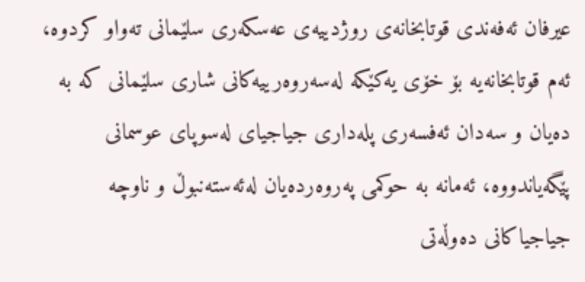عیرفان ئه‌فه‌ندی‌ قوتابخانه‌ی‌ روژدییه‌ی‌ عه‌سكه‌ری‌ سلێمانی‌ ته‌واو كردوه‌، ئه‌م قوتابخانه‌یه‌ بۆ خۆی‌ یه‌كێكه‌ له‌سه‌روه‌رییه‌كانی‌ شاری‌ سلێمانی‌ كه‌ به‌ ده‌یان و سه‌دان ئه‌فسه‌ری‌ پله‌داری‌ جیاجیای‌ له‌سوپای‌ عوسمانی‌ پێگه‌یاندووه‌، ئه‌مانه‌ به‌ حوكمی‌ په‌روه‌رده‌یان له‌ئه‌سته‌نبوڵ و ناوچه‌ جیاجیاكانی‌ ده‌وڵه‌تی‌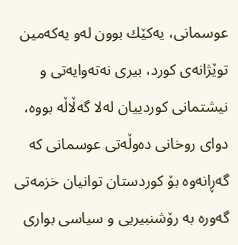عوسمانی‌، یه‌كێك بوون له‌و یه‌كه‌مین توێژانه‌ی‌ كورد، بیری‌ نه‌ته‌وایه‌تی‌ و نیشتمانی‌ كوردییان له‌لا گه‌ڵاڵه‌ بووه‌، دوای‌ روخانی‌ ده‌وڵه‌تی‌ عوسمانی‌ كه‌ گه‌ڕانه‌وه‌ بۆ كوردستان توانیان خزمه‌تی‌ گه‌وره‌ به‌ رۆشنبیریی‌ و سیاسی‌ بواری‌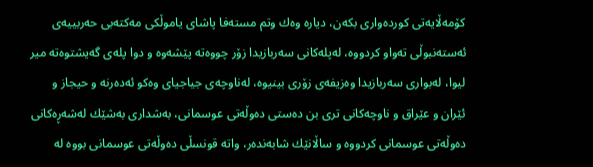كۆمه‌ڵایه‌تی‌ كورده‌واری‌ بكه‌ن، دیاره‌ وه‌ك وتم مسته‌فا پاشای‌ یاموڵكی‌ مه‌كته‌بی‌ حه‌ربییه‌ی‌ ئه‌سته‌نبوڵی‌ ته‌واو كردووه‌، له‌پله‌كانی‌ سه‌ربازیدا زۆر چووه‌ته‌ پێشه‌وه‌ و دوا پله‌ی‌ گه‌یشتوه‌ته‌ میر لیوا، له‌بواری‌ سه‌ربازیدا وه‌زیفه‌ی‌ زۆری‌ بینیوه‌، له‌ناوچه‌ی‌ جیاجیای‌ وه‌كو ئه‌ده‌رنه‌ و حیجاز و ئێران و عێراق و ناوچه‌كانی‌ تری‌ بن ده‌ستی‌ ده‌وڵه‌تی‌ عوسمانی‌، به‌شداری‌ به‌شێك له‌شه‌ڕه‌كانی‌ ده‌وڵه‌تی‌ عوسمانی‌ كردووه‌ و ساڵانێك شابه‌نده‌ر، واته‌ قونسڵی‌ ده‌وڵه‌تی‌ عوسمانی‌ بووه‌ له‌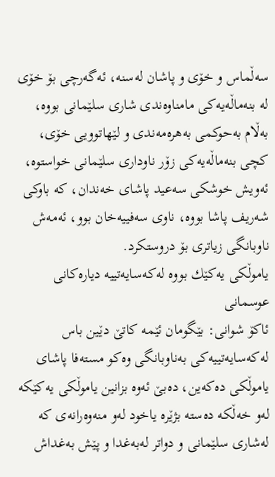سه‌ڵماس و خۆی‌ و پاشان له‌سنه‌، ئه‌گه‌رچی‌ بۆ خۆی‌ له‌ بنه‌ماڵه‌یه‌كی‌ مامناوه‌ندی‌ شاری‌ سلێمانی‌ بووه‌، به‌ڵام به‌حوكمی‌ به‌هره‌مه‌ندی‌ و لێهاتوویی‌ خۆی‌، كچی‌ بنه‌ماڵه‌یه‌كی‌ زۆر ناوداری‌ سلێمانی‌ خواستوه‌، ئه‌ویش خوشكی‌ سه‌عید پاشای‌ خه‌ندان، كه‌ باوكی‌ شه‌ریف پاشا بووه‌، ناوی‌ سه‌فییه‌خان بوو، ئه‌مه‌ش ناوبانگی‌ زیاتری‌ بۆ دروستكرد.
یاموڵكی‌ یه‌كێك بووه‌ له‌كه‌سایه‌تییه‌ دیاره‌كانی‌ عوسمانی‌
ئاكۆ شوانی‌: بێگومان ئێمه‌ كاتێ‌ دێین باس له‌كه‌سایه‌تییه‌كی‌ به‌ناوبانگی‌ وه‌كو مسته‌فا پاشای‌ یاموڵكی‌ ده‌كه‌ین، ده‌بێ‌ ئه‌وه‌ بزانین یاموڵكی‌ یه‌كێكه‌ له‌و خه‌ڵكه‌ ده‌سته‌ بژێره‌ یاخود له‌و منه‌وه‌رانه‌ی‌ كه‌ له‌شاری‌ سلێمانی‌ و دواتر له‌به‌غدا و پێش به‌غداش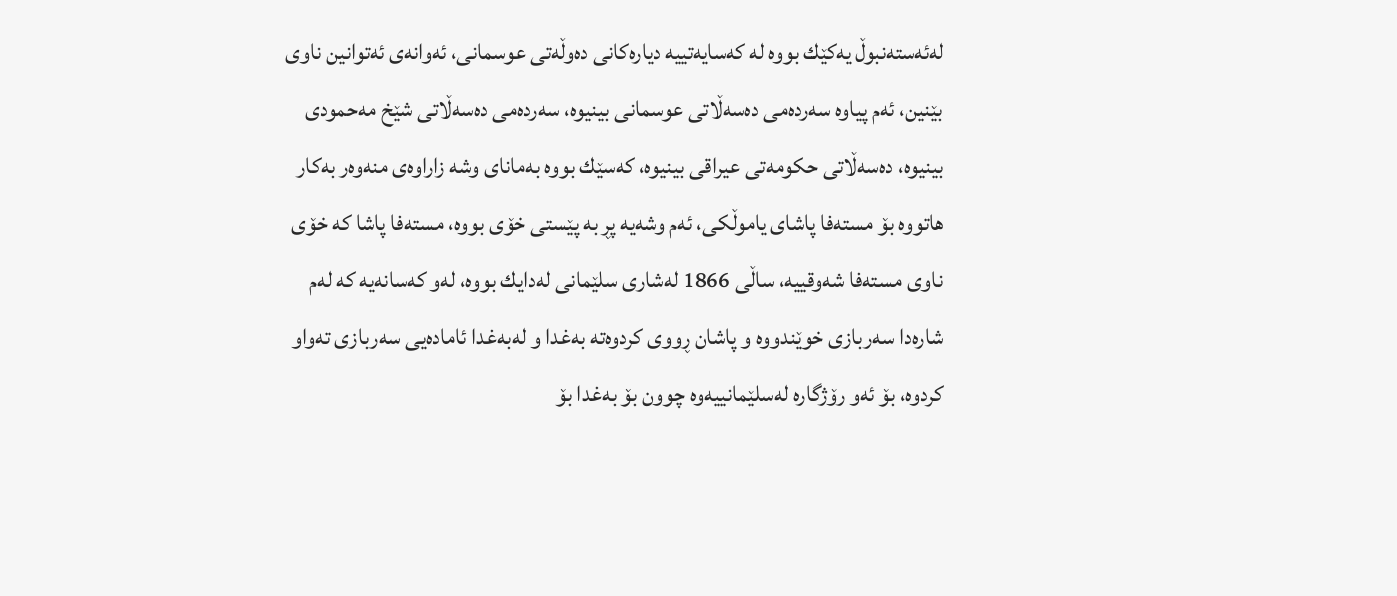له‌ئه‌سته‌نبوڵ یه‌كێك بووه‌ له‌ كه‌سایه‌تییه‌ دیاره‌كانی‌ ده‌وڵه‌تی‌ عوسمانی‌، ئه‌وانه‌ی‌ ئه‌توانین ناوی‌ بێنین، ئه‌م پیاوه‌ سه‌رده‌می‌ ده‌سه‌ڵاتی‌ عوسمانی‌ بینیوه‌، سه‌رده‌می‌ ده‌سه‌ڵاتی‌ شێخ مه‌حمودی‌ بینیوه‌، ده‌سه‌ڵاتی‌ حكومه‌تی‌ عیراقی‌ بینیوه‌، كه‌سێك بووه‌ به‌مانای‌ وشه‌ زاراوه‌ی‌ منه‌وه‌ر به‌كار هاتووه‌ بۆ مسته‌فا پاشای‌ یاموڵكی‌، ئه‌م وشه‌یه‌ پڕ به‌ پێستی‌ خۆی‌ بووه‌، مسته‌فا پاشا كه‌ خۆی‌ ناوی‌ مسته‌فا شه‌وقییه‌، ساڵی‌ 1866 له‌شاری‌ سلێمانی‌ له‌دایك بووه‌، له‌و كه‌سانه‌یه‌ كه‌ له‌م شاره‌دا سه‌ربازی‌ خوێندووه‌ و پاشان ڕووی‌ كردوه‌ته‌ به‌غدا و له‌به‌غدا ئاماده‌یی‌ سه‌ربازی‌ ته‌واو كردوه‌، بۆ ئه‌و رۆژگاره‌ له‌سلێمانییه‌وه‌ چوون بۆ به‌غدا بۆ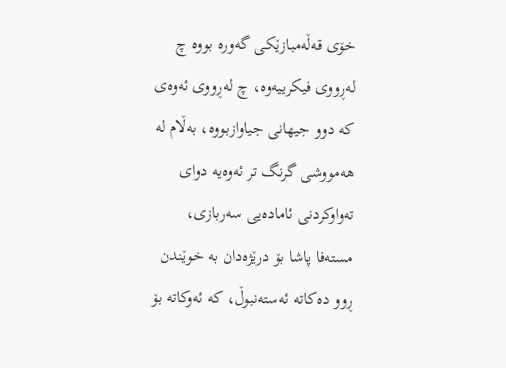خۆی‌ قه‌ڵه‌مبازێكی‌ گه‌وره‌ بووه‌ چ له‌ڕووی‌ فیكرییه‌وه‌، چ له‌ڕووی‌ ئه‌وه‌ی‌ كه‌ دوو جیهانی‌ جیاوازبووه‌، به‌ڵام له‌ هه‌مووشی‌ گرنگ تر ئه‌وه‌یه‌ دوای‌ ته‌واوكردنی‌ ئاماده‌یی‌ سه‌ربازی‌، مسته‌فا پاشا بۆ درێژه‌دان به‌ خوێندن ڕوو ده‌كاته‌ ئه‌سته‌نبوڵ، كه‌ ئه‌وكاته‌ بۆ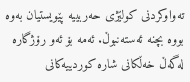ته‌واوكردنی‌ كولێژی‌ حه‌ربییه‌ پێویستیان به‌وه‌ بووه‌ بچنه‌ ئه‌سته‌نبوڵ. ئه‌مه‌ بۆ ئه‌و رۆژگاره‌ له‌گه‌ڵ خه‌ڵكانی‌ شاره‌ كوردییه‌كانی‌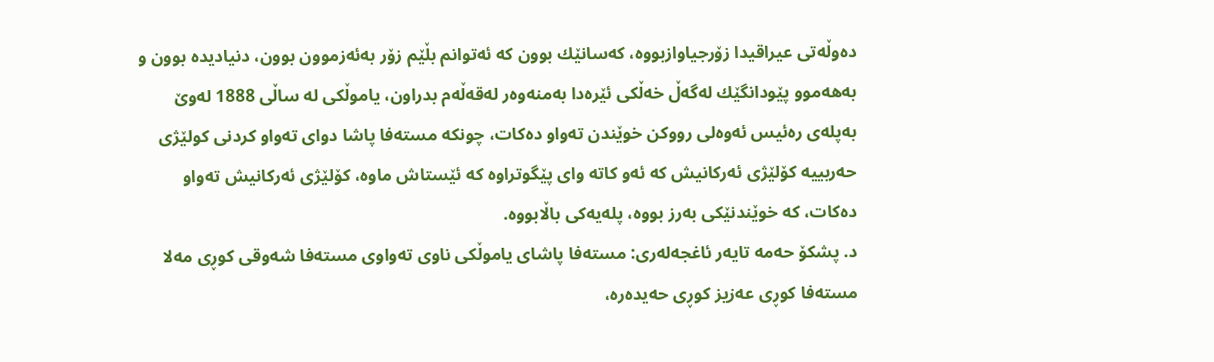ده‌وڵه‌تی‌ عیراقیدا زۆرجیاوازبووه‌، كه‌سانێك بوون كه‌ ئه‌توانم بڵێم زۆر به‌ئه‌زموون بوون، دنیادیده‌ بوون و به‌هه‌موو پێودانگێك له‌گه‌ڵ خه‌ڵكی‌ ئێره‌دا به‌منه‌وه‌ر له‌قه‌ڵه‌م بدراون، یاموڵكی‌ له‌ ساڵی‌ 1888 له‌وێ‌ به‌پله‌ی‌ ره‌ئیس ئه‌وه‌لی‌ رووكن خوێندن ته‌واو ده‌كات، چونكه‌ مسته‌فا پاشا دوای‌ ته‌واو كردنی‌ كولێژی‌ حه‌ربییه‌ كۆلێژی‌ ئه‌ركانیش كه‌ ئه‌و كاته‌ وای‌ پێگوتراوه‌ كه‌ ئێستاش ماوه‌، كۆلێژی‌ ئه‌ركانیش ته‌واو ده‌كات، كه‌ خوێندنێكی‌ به‌رز بووه‌، پله‌یه‌كی‌ باڵابووه‌.
د. پشكۆ حه‌مه‌ تایه‌ر ئاغجه‌له‌ری‌: مسته‌فا پاشای‌ یاموڵكی‌ ناوی‌ ته‌واوی‌ مسته‌فا شه‌وقی‌ كوڕی‌ مه‌لا مسته‌فا كوڕی‌ عه‌زیز كوڕی‌ حه‌یده‌ره‌،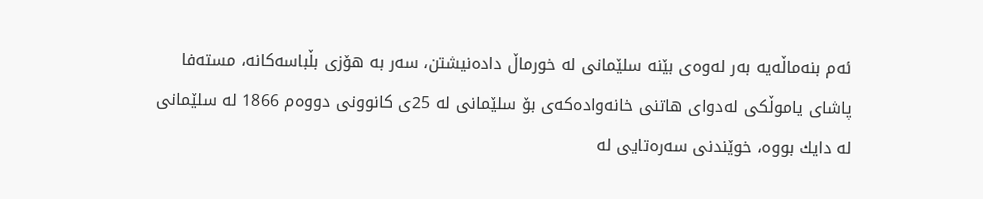ئه‌م بنه‌ماڵه‌یه‌ به‌ر له‌وه‌ی‌ بێنه‌ سلێمانی‌ له‌ خورماڵ داده‌نیشتن، سه‌ر به‌ هۆزی‌ بڵباسه‌كانه‌، مسته‌فا پاشای‌ یاموڵكی‌ له‌دوای‌ هاتنی‌ خانه‌واده‌كه‌ی‌ بۆ سلێمانی‌ له‌ 25ی‌ كانوونی‌ دووه‌م 1866 له‌ سلێمانی‌ له‌ دایك بووه‌، خوێندنی‌ سه‌ره‌تایی‌ له‌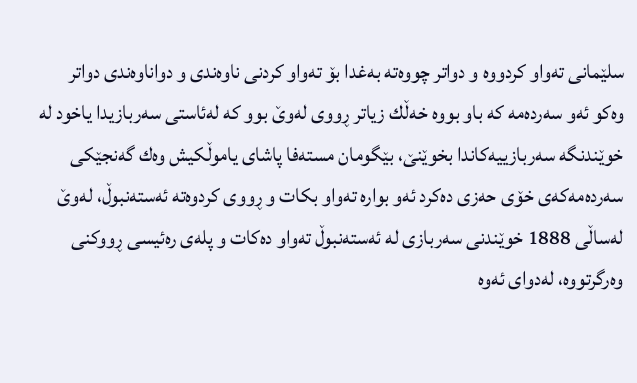سلێمانی‌ ته‌واو كردووه‌ و دواتر چووه‌ته‌ به‌غدا بۆ ته‌واو كردنی‌ ناوه‌ندی‌ و دواناوه‌ندی‌ دواتر وه‌كو ئه‌و سه‌رده‌مه‌ كه‌ باو بووه‌ خه‌ڵك زیاتر ڕووی‌ له‌وێ‌ بوو كه‌ له‌ئاستی‌ سه‌ربازیدا یاخود له‌ خوێندنگه‌ سه‌ربازییه‌كاندا بخوێنێ‌، بێگومان مسته‌فا پاشای‌ یاموڵكیش وه‌ك گه‌نجێكی‌ سه‌رده‌مه‌كه‌ی‌ خۆی‌ حه‌زی‌ ده‌كرد ئه‌و بواره‌ ته‌واو بكات و ڕووی‌ كردوه‌ته‌ ئه‌سته‌نبوڵ، له‌وێ‌ له‌ساڵی‌ 1888 خوێندنی‌ سه‌ربازی‌ له‌ ئه‌سته‌نبوڵ ته‌واو ده‌كات و پله‌ی‌ ره‌ئیسی‌ ڕووكنی‌ وه‌رگرتووه‌، له‌دوای‌ ئه‌وه‌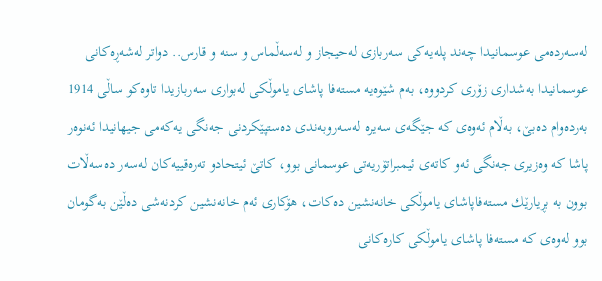له‌سه‌رده‌می‌ عوسمانیدا چه‌ند پله‌یه‌كی‌ سه‌ربازی‌ له‌حیجاز و له‌سه‌ڵماس و سنه‌ و قارس.. دواتر له‌شه‌ڕه‌كانی‌ عوسمانیدا به‌شداری‌ زۆری‌ كردووه‌، به‌م شێوه‌یه‌ مسته‌فا پاشای‌ یاموڵكی‌ له‌بواری‌ سه‌ربازیدا تاوه‌كو ساڵی‌ 1914 به‌رده‌وام ده‌بێ‌، به‌ڵام ئه‌وه‌ی‌ كه‌ جێگه‌ی‌ سه‌یره‌ له‌سه‌روبه‌ندی‌ ده‌ستپێكردنی‌ جه‌نگی‌ یه‌كه‌می‌ جیهانیدا ئه‌نوه‌ر پاشا كه‌ وه‌زیری‌ جه‌نگی‌ ئه‌و كاته‌ی‌ ئیمبراتۆریه‌تی‌ عوسمانی‌ بوو، كاتێ‌ ئیتحادو ته‌ره‌قییه‌كان له‌سه‌ر ده‌سه‌ڵات بوون به‌ بڕیارێك مسته‌فاپاشای‌ یاموڵكی‌ خانه‌نشین ده‌كات، هۆكاری‌ ئه‌م خانه‌نشین كردنه‌شی‌ ده‌ڵێن به‌گومان بوو له‌وه‌ی‌ كه‌ مسته‌فا پاشای‌ یاموڵكی‌ كاره‌كانی‌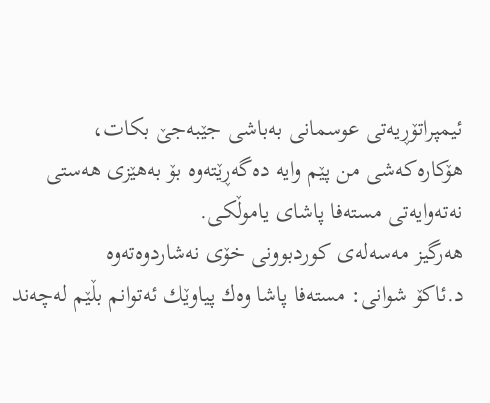ئیمپراتۆڕیه‌تی‌ عوسمانی‌ به‌باشی‌ جێبه‌جێ‌ بكات، هۆكاره‌كه‌شی‌ من پێم وایه‌ ده‌گه‌ڕێته‌وه‌ بۆ به‌هێزی‌ هه‌ستی‌ نه‌ته‌وایه‌تی‌ مسته‌فا پاشای‌ یاموڵكی‌.
هه‌رگیز مه‌سه‌له‌ی‌ كوردبوونی‌ خۆی‌ نه‌شاردوه‌ته‌وه‌
د.ئاكۆ شوانی‌: مسته‌فا پاشا وه‌ك پیاوێك ئه‌توانم بڵێم له‌چه‌ند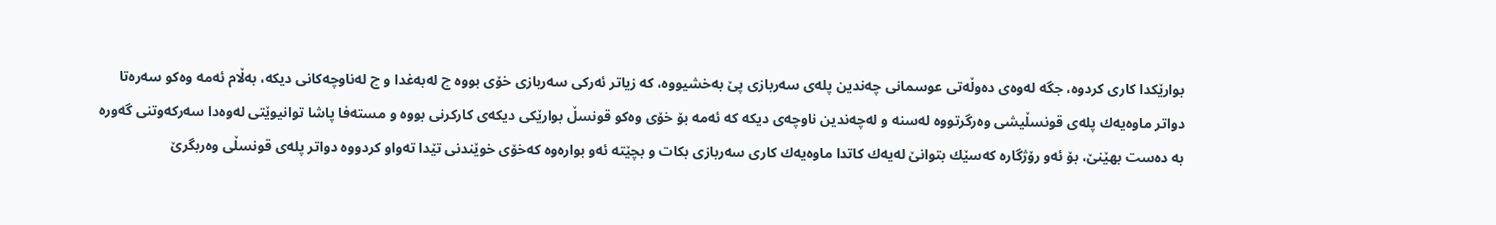بوارێكدا كاری‌ كردوه‌، جگه‌ له‌وه‌ی‌ ده‌وڵه‌تی‌ عوسمانی‌ چه‌ندین پله‌ی‌ سه‌ربازی‌ پێ به‌خشیووه‌، كه‌ زیاتر ئه‌ركی‌ سه‌ربازی‌ خۆی‌ بووه‌ چ له‌به‌غدا و چ له‌ناوچه‌كانی‌ دیكه‌، به‌ڵام ئه‌مه‌ وه‌كو سه‌ره‌تا دواتر ماوه‌یه‌ك پله‌ی‌ قونسڵیشی‌ وه‌رگرتووه‌ له‌سنه‌ و له‌چه‌ندین ناوچه‌ی‌ دیكه‌ كه‌ ئه‌مه‌ بۆ خۆی‌ وه‌كو قونسڵ بوارێكی‌ دیكه‌ی‌ كاركرنی‌ بووه‌ و مسته‌فا پاشا توانیوێتی‌ له‌وه‌دا سه‌ركه‌وتنی‌ گه‌وره‌ به‌ ده‌ست بهێنێ‌، بۆ ئه‌و رۆژگاره‌ كه‌سێك بتوانێ‌ له‌یه‌ك كاتدا ماوه‌یه‌ك كاری‌ سه‌ربازی‌ بكات و بچێته‌ ئه‌و بواره‌وه‌ كه‌خۆی‌ خوێندنی‌ تێدا ته‌واو كردووه‌ دواتر پله‌ی‌ قونسڵی‌ وه‌ربگرێ‌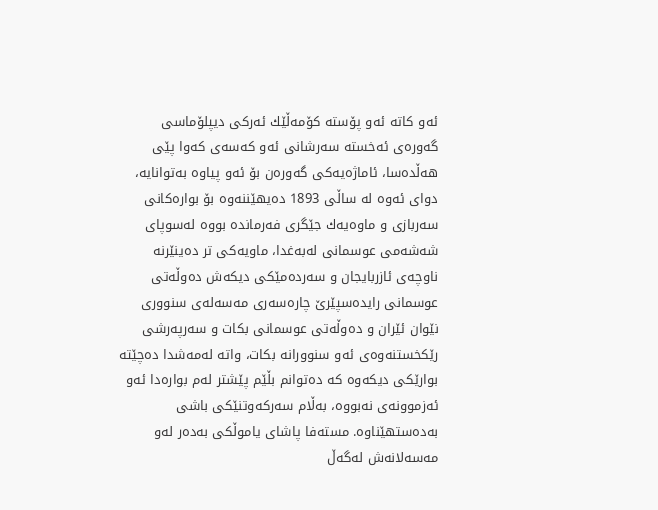ئه‌و كاته‌ ئه‌و پۆسته‌ كۆمه‌ڵێك ئه‌ركی‌ دیپلۆماسی‌ گه‌وره‌ی‌ ئه‌خسته‌ سه‌رشانی‌ ئه‌و كه‌سه‌ی‌ كه‌وا پێی‌ هه‌ڵده‌سا، ئاماژه‌یه‌كی‌ گه‌وره‌ن بۆ ئه‌و پیاوه‌ به‌توانایه‌، دوای‌ ئه‌وه‌ له‌ ساڵی‌ 1893 ده‌یهێننه‌وه‌ بۆ بواره‌كانی‌ سه‌ربازی‌ و ماوه‌یه‌ك جێگری‌ فه‌رمانده‌ بووه‌ له‌سوپای‌ شه‌شه‌می‌ عوسمانی‌ له‌به‌غدا، ماویه‌كی‌ تر ده‌ینێرنه‌ ناوچه‌ی‌ ئازربایجان و سه‌رده‌مێكی‌ دیكه‌ش ده‌وڵه‌تی‌ عوسمانی‌ رایده‌سپێرێ‌ چاره‌سه‌ری‌ مه‌سه‌له‌ی‌ سنووری‌ نێوان ئێران و ده‌وڵه‌تی‌ عوسمانی‌ بكات و سه‌رپه‌رشی‌ رێكخستنه‌وه‌ی‌ ئه‌و سنوورانه‌ بكات، واته‌ له‌مه‌شدا ده‌چێته‌ بوارێكی‌ دیكه‌وه‌ كه‌ ده‌توانم بڵێم پێشتر له‌م بواره‌دا ئه‌و ئه‌زموونه‌ی‌ نه‌بووه‌، به‌ڵام سه‌ركه‌وتنێكی‌ باشی‌ به‌ده‌ستهێناوه‌. مسته‌فا پاشای‌ یاموڵكی‌ به‌ده‌ر له‌و مه‌سه‌لانه‌ش له‌گه‌ڵ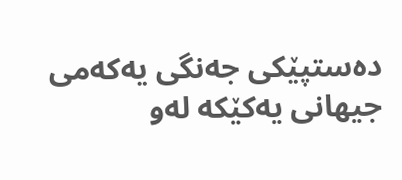ده‌ستپێكی‌ جه‌نگی‌ یه‌كه‌می‌ جیهانی‌ یه‌كێكه‌ له‌و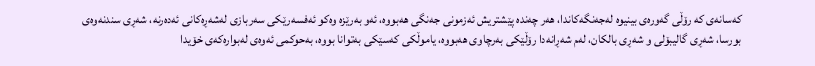كه‌سانه‌ی‌ كه‌ رۆڵی‌ گه‌وره‌ی‌ بینیوه‌ له‌جه‌نگه‌كاندا، هه‌ر چه‌نده‌ پێشتریش ئه‌زمونی‌ جه‌نگی‌ هه‌بووه‌، ئه‌و به‌رێزه‌ وه‌كو ئه‌فسه‌رێكی‌ سه‌ربازی‌ له‌شه‌ڕه‌كانی‌ ئه‌ده‌رنه‌، شه‌ڕی‌ سندنه‌وه‌ی‌ بورسا، شه‌ڕی‌ گالیبۆلی‌ و شه‌ڕی‌ بالكان، له‌م شه‌ڕانه‌دا رۆڵێكی‌ به‌رچاوی‌ هه‌بووه‌، یاموڵكی‌ كه‌سێكی‌ به‌توانا بووه‌، به‌حوكمی‌ ئه‌وه‌ی‌ له‌بواره‌كه‌ی‌ خۆیدا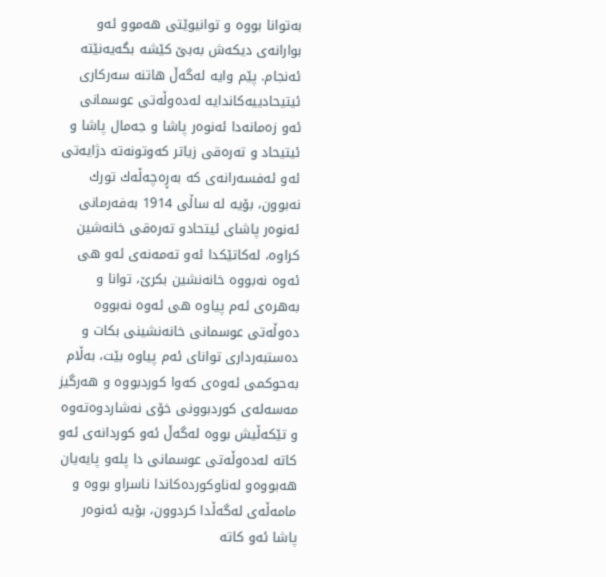به‌توانا بووه‌ و توانیوێتی‌ هه‌موو ئه‌و بوارانه‌ی‌ دیكه‌ش به‌بێ‌ كێشه‌ بگه‌یه‌نێته‌ ئه‌نجام. پێم وایه‌ له‌گه‌ڵ هاتنه‌ سه‌ركاری‌ ئیتیحادییه‌كاندایه‌ له‌ده‌وڵه‌تی‌ عوسمانی‌ ئه‌و زه‌مانه‌دا ئه‌نوه‌ر پاشا و جه‌مال پاشا و ئیتیحاد و ته‌ره‌قی‌ زیاتر كه‌وتونه‌ته‌ دژایه‌تی‌ ئه‌و ئه‌فسه‌رانه‌ی‌ كه‌ به‌ڕه‌چه‌ڵه‌ك تورك نه‌بوون، بۆیه‌ له‌ ساڵی‌ 1914 به‌فه‌رمانی‌ ئه‌نوه‌ر پاشای‌ ئیتحادو ته‌ره‌قی‌ خانه‌شین كراوه‌، له‌كاتێكدا ئه‌و ته‌مه‌نه‌ی‌ ئه‌و هی‌ ئه‌وه‌ نه‌بووه‌ خانه‌نشین بكرێ‌، توانا و به‌هره‌ی‌ ئه‌م پیاوه‌ هی‌ ئه‌وه‌ نه‌بووه‌ ده‌وڵه‌تی‌ عوسمانی‌ خانه‌نشینی‌ بكات و ده‌ستبه‌رداری‌ توانای‌ ئه‌م پیاوه‌ بێت، به‌ڵام به‌حوكمی‌ ئه‌وه‌ی‌ كه‌وا كوردبووه‌ و هه‌رگیز مه‌سه‌له‌ی‌ كوردبوونی‌ خۆی‌ نه‌شاردوه‌ته‌وه‌ و تێكه‌ڵیش بووه‌ له‌گه‌ڵ ئه‌و كوردانه‌ی‌ ئه‌و كاته‌ له‌ده‌وڵه‌تی‌ عوسمانی‌ دا پله‌و پایه‌یان هه‌بووه‌و له‌ناوكورده‌كاندا ناسراو بووه‌ و مامه‌ڵه‌ی‌ له‌گه‌ڵدا كردوون، بۆیه‌ ئه‌نوه‌ر پاشا ئه‌و كاته‌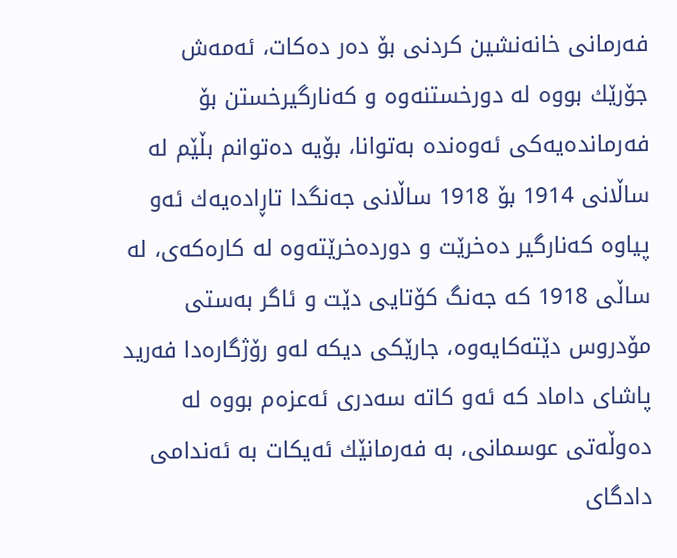فه‌رمانی‌ خانه‌نشین كردنی‌ بۆ ده‌ر ده‌كات، ئه‌مه‌ش جۆرێك بووه‌ له‌ دورخستنه‌وه‌ و كه‌نارگیرخستن بۆ فه‌رمانده‌یه‌كی‌ ئه‌وه‌نده‌ به‌توانا، بۆیه‌ ده‌توانم بڵێم له‌ ساڵانی‌ 1914 بۆ 1918 ساڵانی‌ جه‌نگدا تاڕاده‌یه‌ك ئه‌و پیاوه‌ كه‌نارگیر ده‌خرێت و دورده‌خرێته‌وه‌ له‌ كاره‌كه‌ی‌، له‌ ساڵی‌ 1918 كه‌ جه‌نگ كۆتایی‌ دێت و ئاگر به‌ستی‌ مۆدروس دێته‌كایه‌وه‌، جارێكی‌ دیكه‌ له‌و رۆژگاره‌دا فه‌رید پاشای‌ داماد كه‌ ئه‌و كاته‌ سه‌دری‌ ئه‌عزه‌م بووه‌ له‌ ده‌وڵه‌تی‌ عوسمانی، به‌ فه‌رمانێك ئه‌یكات به‌ ئه‌ندامی‌ دادگای‌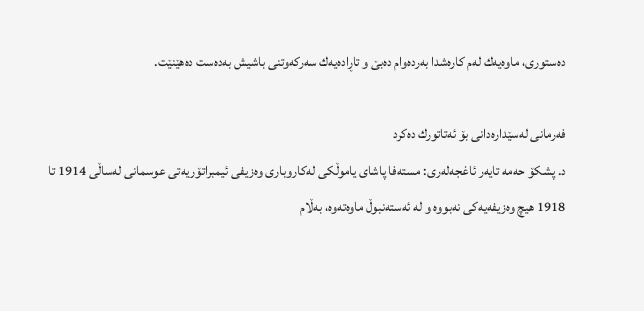ده‌ستوری‌، ماوه‌یه‌ك له‌م كاره‌شدا به‌رده‌وام ده‌بێ‌ و تاڕاده‌یه‌ك سه‌ركه‌وتنی‌ باشیش به‌ده‌ست ده‌هێنێت.

فه‌رمانی‌ له‌سێداره‌دانی‌ بۆ ئه‌تاتورك ده‌كرد
د. پشكۆ حه‌مه‌ تایه‌ر ئاغجه‌له‌ری‌: مسته‌فا پاشای‌ یاموڵكی‌ له‌كاروباری‌ وه‌زیفی‌ ئیمبراتۆریه‌تی‌ عوسمانی‌ له‌ساڵی‌ 1914 تا 1918 هیچ وه‌زیفه‌یه‌كی‌ نه‌بووه‌ و له‌ ئه‌سته‌نبوڵ ماوه‌ته‌وه‌، به‌ڵام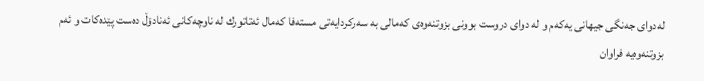له‌دوای‌ جه‌نگی‌ جیهانی‌ یه‌كه‌م و له‌ دوای‌ دروست بوونی‌ بزوتنه‌وه‌ی‌ كه‌مالی‌ به‌ سه‌ركردایه‌تی‌ مسته‌فا كه‌مال ئه‌تاتورك له‌ ناوچه‌كانی‌ ئه‌نادۆڵ ده‌ست پێده‌كات و ئه‌م بزوتنه‌وه‌یه‌ فراوان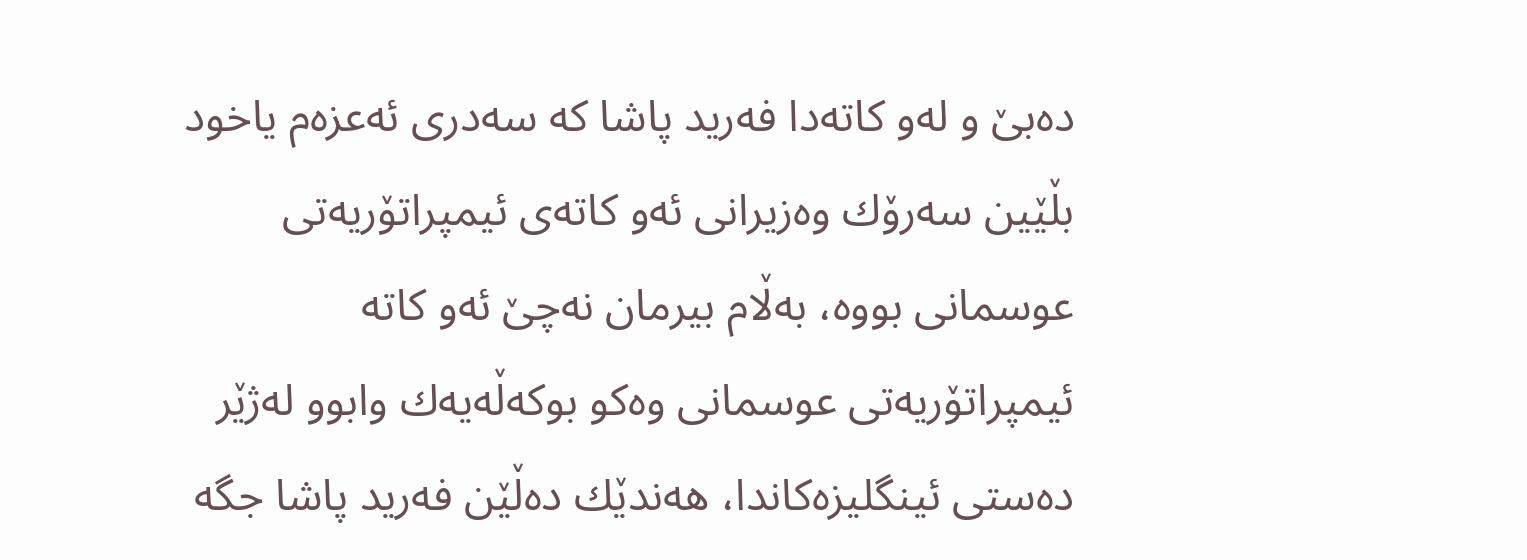ده‌بێ‌ و له‌و كاته‌دا فه‌رید پاشا كه‌ سه‌دری‌ ئه‌عزه‌م یاخود بڵێین سه‌رۆك وه‌زیرانی‌ ئه‌و كاته‌ی‌ ئیمپراتۆریه‌تی‌ عوسمانی‌ بووه‌، به‌ڵام بیرمان نه‌چێ‌ ئه‌و كاته‌ ئیمپراتۆریه‌تی‌ عوسمانی‌ وه‌كو بوكه‌ڵه‌یه‌ك وابوو له‌ژێر ده‌ستی‌ ئینگلیزه‌كاندا، هه‌ندێك ده‌ڵێن فه‌رید پاشا جگه‌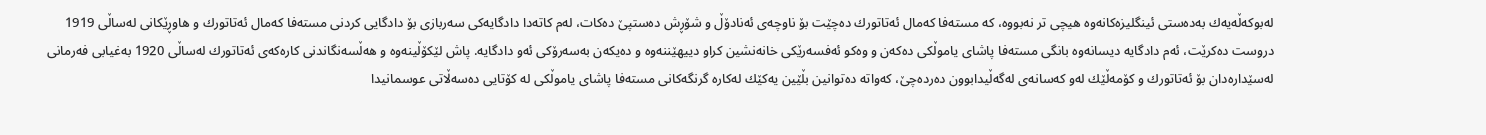له‌بوكه‌ڵه‌یه‌ك به‌ده‌ستی‌ ئینگلیزه‌كانه‌وه‌ هیچی‌ تر نه‌بووه‌، كه‌ مسته‌فا كه‌مال ئه‌تاتورك ده‌چێت بۆ ناوچه‌ی‌ ئه‌نادۆڵ و شۆڕش ده‌ستپێ ده‌كات، له‌م كاته‌دا دادگایه‌كی‌ سه‌ربازی‌ بۆ دادگایی كردنی‌ مسته‌فا كه‌مال ئه‌تاتورك و هاوڕێكانی‌ له‌ساڵی‌ 1919 دروست ده‌كرێت، ئه‌م دادگایه‌ دیسانه‌وه‌ بانگی‌ مسته‌فا پاشای‌ یاموڵكی‌ ده‌كه‌ن و وه‌كو ئه‌فسه‌رێكی‌ خانه‌نشین كراو دییهێننه‌وه‌ و ده‌یكه‌ن به‌سه‌رۆكی‌ ئه‌و دادگایه‌. پاش لێكۆڵینه‌وه‌ و هه‌ڵسه‌نگاندنی‌ كاره‌كه‌ی‌ ئه‌تاتورك له‌ساڵی‌ 1920 به‌غیابی‌ فه‌رمانی‌ له‌سێداره‌دان بۆ ئه‌تاتورك و كۆمه‌ڵێك له‌و كه‌سانه‌ی‌ له‌گه‌ڵیدابوون ده‌رده‌چێ‌، كه‌واته‌ ده‌توانین بڵێین یه‌كێك له‌كاره‌ گرنگه‌كانی‌ مسته‌فا پاشای‌ یاموڵكی‌ له‌ كۆتایی‌ ده‌سه‌ڵاتی‌ عوسمانیدا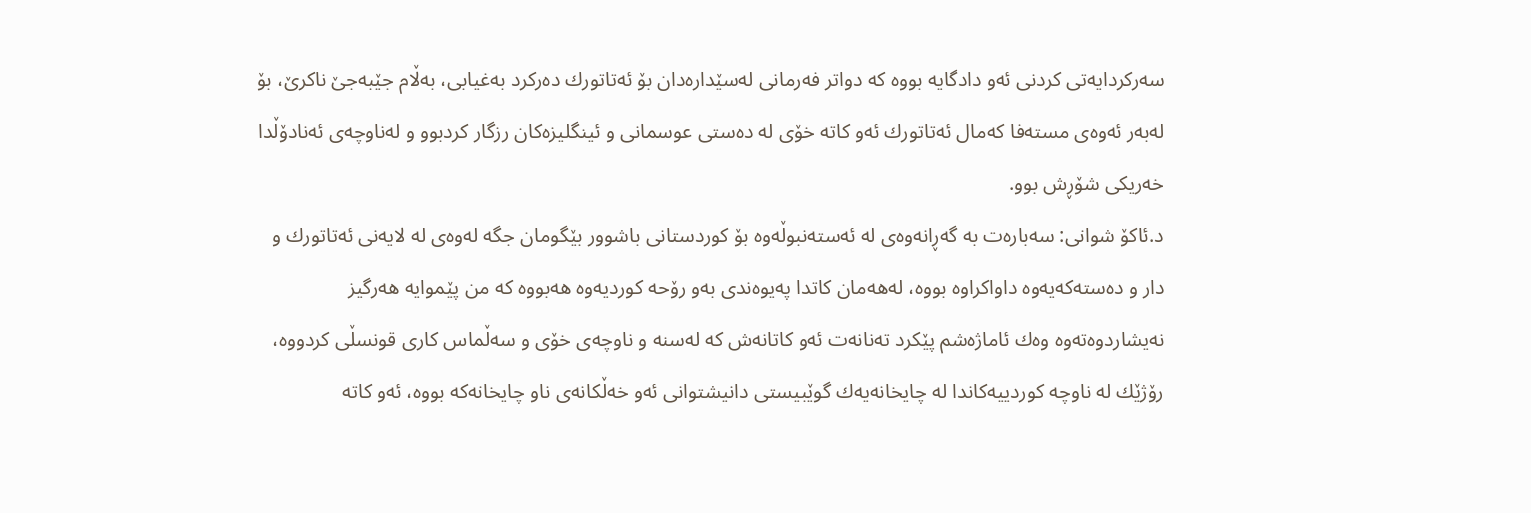سه‌ركردایه‌تی‌ كردنی‌ ئه‌و دادگایه‌ بووه‌ كه‌ دواتر فه‌رمانی‌ له‌سێداره‌دان بۆ ئه‌تاتورك ده‌ركرد به‌غیابی‌، به‌ڵام جێبه‌جێ‌ ناكرێ‌، بۆ له‌به‌ر ئه‌وه‌ی‌ مسته‌فا كه‌مال ئه‌تاتورك ئه‌و كاته‌ خۆی‌ له‌ ده‌ستی‌ عوسمانی‌ و ئینگلیزه‌كان رزگار كردبوو و له‌ناوچه‌ی‌ ئه‌نادۆڵدا خه‌ریكی‌ شۆڕش بوو.
د.ئاكۆ شوانی‌: سه‌باره‌ت به‌ گه‌ڕانه‌وه‌ی‌ له‌ ئه‌سته‌نبوڵه‌وه‌ بۆ كوردستانی‌ باشوور بێگومان جگه‌ له‌وه‌ی‌ له‌ لایه‌نی‌ ئه‌تاتورك و دار و ده‌سته‌كه‌یه‌وه‌ داواكراوه‌ بووه‌، له‌هه‌مان كاتدا په‌یوه‌ندی‌ به‌و رۆحه‌ كوردیه‌وه‌ هه‌بووه‌ كه‌ من پێموایه‌ هه‌رگیز نه‌یشاردوه‌ته‌وه‌ وه‌ك ئاماژه‌شم پێكرد ته‌نانه‌ت ئه‌و كاتانه‌ش كه‌ له‌سنه‌ و ناوچه‌ی‌ خۆی‌ و سه‌ڵماس كاری‌ قونسڵی‌ كردووه‌، رۆژێك له‌ ناوچه‌ كوردییه‌كاندا له‌ چایخانه‌یه‌ك گوێبیستی‌ دانیشتوانی‌ ئه‌و خه‌ڵكانه‌ی‌ ناو چایخانه‌كه‌ بووه‌، ئه‌و كاته‌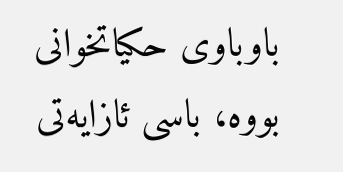باوباوی‌ حكیاتخوانی‌ بووه‌، باسی‌ ئازایه‌تی‌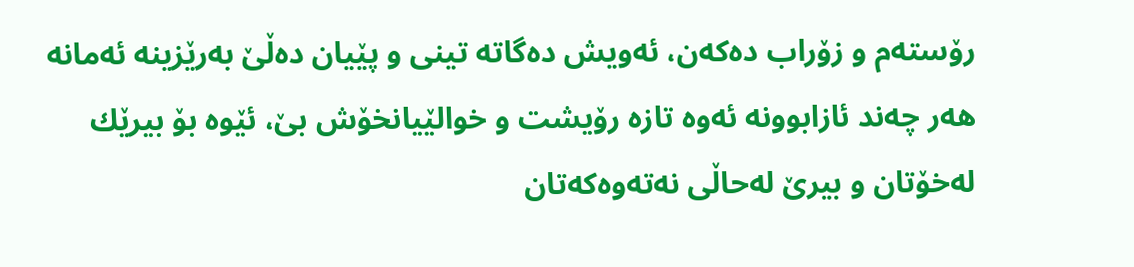رۆسته‌م و زۆراب ده‌كه‌ن، ئه‌ویش ده‌گاته‌ تینی‌ و پێیان ده‌ڵێ‌ به‌رێزینه‌ ئه‌مانه‌ هه‌ر چه‌ند ئازابوونه‌ ئه‌وه‌ تازه‌ رۆیشت و خوالێیانخۆش بێ‌، ئێوه‌ بۆ بیرێك له‌خۆتان و بیرێ‌ له‌حاڵی‌ نه‌ته‌وه‌كه‌تان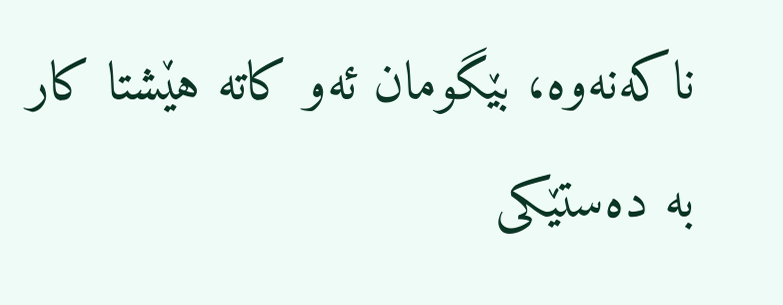ناكه‌نه‌وه‌، بێگومان ئه‌و كاته‌ هێشتا كار به‌ ده‌ستێكی‌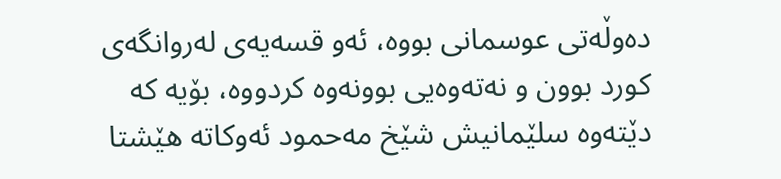ده‌وڵه‌تی‌ عوسمانی‌ بووه‌، ئه‌و قسه‌یه‌ی‌ له‌روانگه‌ی‌ كورد بوون و نه‌ته‌وه‌یی‌ بوونه‌وه‌ كردووه‌، بۆیه‌ كه‌ دێته‌وه‌ سلێمانیش شێخ مه‌حمود ئه‌وكاته‌ هێشتا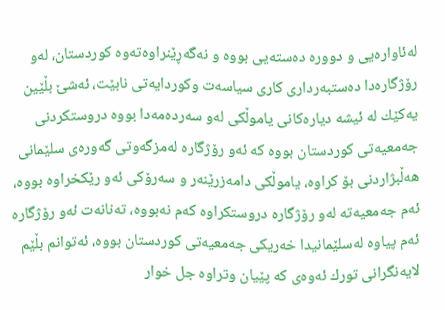له‌ئاواره‌یی‌ و دووره‌ ده‌سته‌یی بووه‌ و نه‌گه‌ڕێنراوه‌ته‌وه‌ كوردستان، له‌و رۆژگاره‌دا ده‌ستبه‌رداری‌ كاری‌ سیاسه‌ت وكوردایه‌تی‌ نابێت، ئه‌شێ‌ بڵێین یه‌كێك له‌ ئیشه‌ دیاره‌كانی‌ یاموڵكی‌ له‌و سه‌رده‌مه‌دا بووه‌ دروستكردنی‌ جه‌معیه‌تی‌ كوردستان بووه‌ كه‌ ئه‌و رۆژگاره‌ له‌مزگه‌وتی‌ گه‌وره‌ی‌ سلێمانی‌ هه‌ڵبژاردنی‌ بۆ كراوه‌، یاموڵكی‌ دامه‌زرێنه‌ر و سه‌رۆكی‌ ئه‌و رێكخراوه‌ بووه‌، ئه‌م جه‌معیه‌ته‌ له‌و رۆژگاره‌ دروستكراوه‌ كه‌م نه‌بووه‌، ته‌نانه‌ت ئه‌و رۆژگاره‌ ئه‌م پیاوه‌ له‌سلێمانیدا خه‌ریكی‌ جه‌معیه‌تی‌ كوردستان بووه‌، ئه‌توانم بڵێم لایه‌نگرانی‌ تورك ئه‌وه‌ی‌ كه‌ پێیان وتراوه‌ جل خوار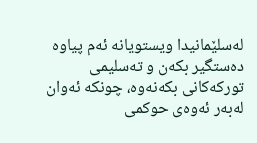له‌سلێمانیدا ویستویانه‌ ئه‌م پیاوه‌ ده‌ستگیر بكه‌ن و ته‌سلیمی‌ توركه‌كانی‌ بكه‌نه‌وه‌، چونكه‌ ئه‌وان له‌به‌ر ئه‌وه‌ی‌ حوكمی‌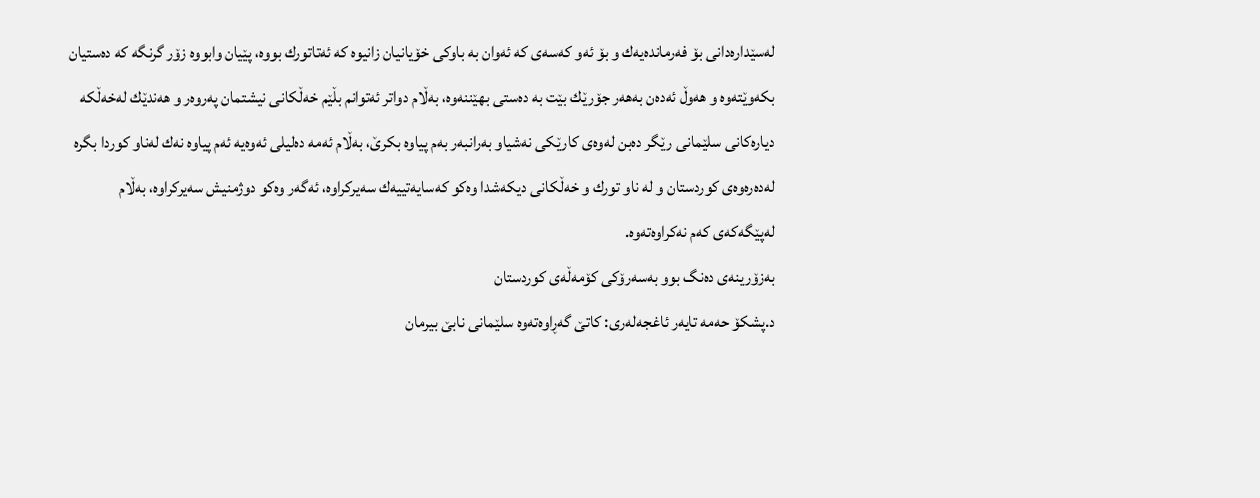له‌سێداره‌دانی بۆ فه‌رمانده‌یه‌ك و بۆ ئه‌و كه‌سه‌ی‌ كه‌ ئه‌وان به‌ باوكی‌ خۆیانیان زانیوه‌ كه‌ ئه‌تاتورك بووه‌، پێیان وابووه‌ زۆر گرنگه‌ كه‌ ده‌ستیان بكه‌وێته‌وه‌ و هه‌وڵ ئه‌ده‌ن به‌هه‌ر جۆرێك بێت به‌ ده‌ستی‌ بهێننه‌وه‌، به‌ڵام دواتر ئه‌توانم بڵێم خه‌ڵكانی‌ نیشتمان په‌روه‌ر و هه‌ندێك له‌خه‌ڵكه‌ دیاره‌كانی‌ سلێمانی‌ رێگر ده‌بن له‌وه‌ی‌ كارێكی‌ نه‌شیاو به‌رانبه‌ر به‌م پیاوه‌ بكرێ‌، به‌ڵام ئه‌مه‌ ده‌لیلی‌ ئه‌وه‌یه‌ ئه‌م پیاوه‌ نه‌ك له‌ناو كوردا بگره‌ له‌ده‌ره‌وه‌ی‌ كوردستان و له‌ ناو تورك و خه‌ڵكانی‌ دیكه‌شدا وه‌كو كه‌سایه‌تییه‌ك سه‌یركراوه‌، ئه‌گه‌ر وه‌كو دوژمنیش سه‌یركراوه‌، به‌ڵام له‌پێگه‌كه‌ی‌ كه‌م نه‌كراوه‌ته‌وه‌.
به‌زۆرینه‌ی‌ ده‌نگ بوو به‌سه‌رۆكی‌ كۆمه‌ڵه‌ی‌ كوردستان
د.پشكۆ حه‌مه‌ تایه‌ر ئاغجه‌له‌ری‌: كاتێ‌ گه‌ڕاوه‌ته‌وه‌ سلێمانی‌ نابێ‌ بیرمان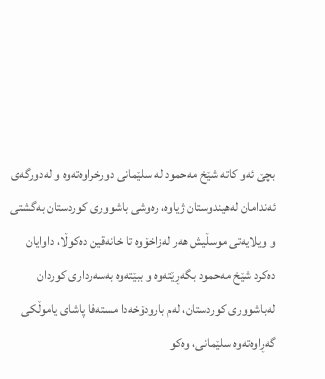بچێ‌ ئه‌و كاته‌ شێخ مه‌حمود له‌ سلێمانی‌ دورخراوه‌ته‌وه‌ و له‌دورگه‌ی‌ ئه‌ندامان له‌هیندوستان ژیاوه‌، ره‌وشی‌ باشووری‌ كوردستان به‌گشتی‌ و ویلایه‌تی‌ موسڵیش هه‌ر له‌زاخۆوه‌ تا خانه‌قین ده‌كوڵا، داوایان ده‌كرد شێخ مه‌حمود بگه‌ڕێته‌وه‌ و ببێته‌وه‌ به‌سه‌رداری‌ كوردان له‌باشووری‌ كوردستان، له‌م بارودۆخه‌دا مسته‌فا پاشای‌ یاموڵكی‌ گه‌ڕاوه‌ته‌وه‌ سلێمانی‌، وه‌كو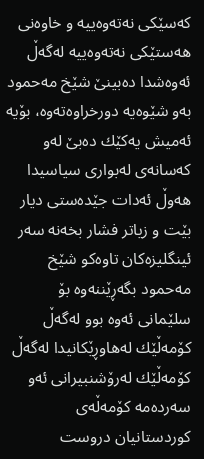كه‌سێكی‌ نه‌ته‌وه‌ییه‌ و خاوه‌نی‌ هه‌ستێكی‌ نه‌ته‌وه‌ییه‌ له‌گه‌ڵ ئه‌وه‌شدا ده‌بینێ‌ شێخ مه‌حمود به‌و شێوه‌یه‌ دورخراوه‌ته‌وه‌، بۆیه‌ ئه‌میش یه‌كێك ده‌بێ‌ له‌و كه‌سانه‌ی‌ له‌بواری‌ سیاسیدا هه‌وڵ ئه‌دات جێده‌ستی‌ دیار بێت و زیاتر فشار بخه‌نه‌ سه‌ر ئینگلیزه‌كان تاوه‌كو شێخ مه‌حمود بگه‌ڕێننه‌وه‌ بۆ سلێمانی‌ ئه‌وه‌ بوو له‌گه‌ڵ كۆمه‌ڵێك له‌هاوڕێكانیدا له‌گه‌ڵ كۆمه‌ڵێك له‌رۆشنبیرانی‌ ئه‌و سه‌رده‌مه‌ كۆمه‌ڵه‌ی‌ كوردستانیان دروست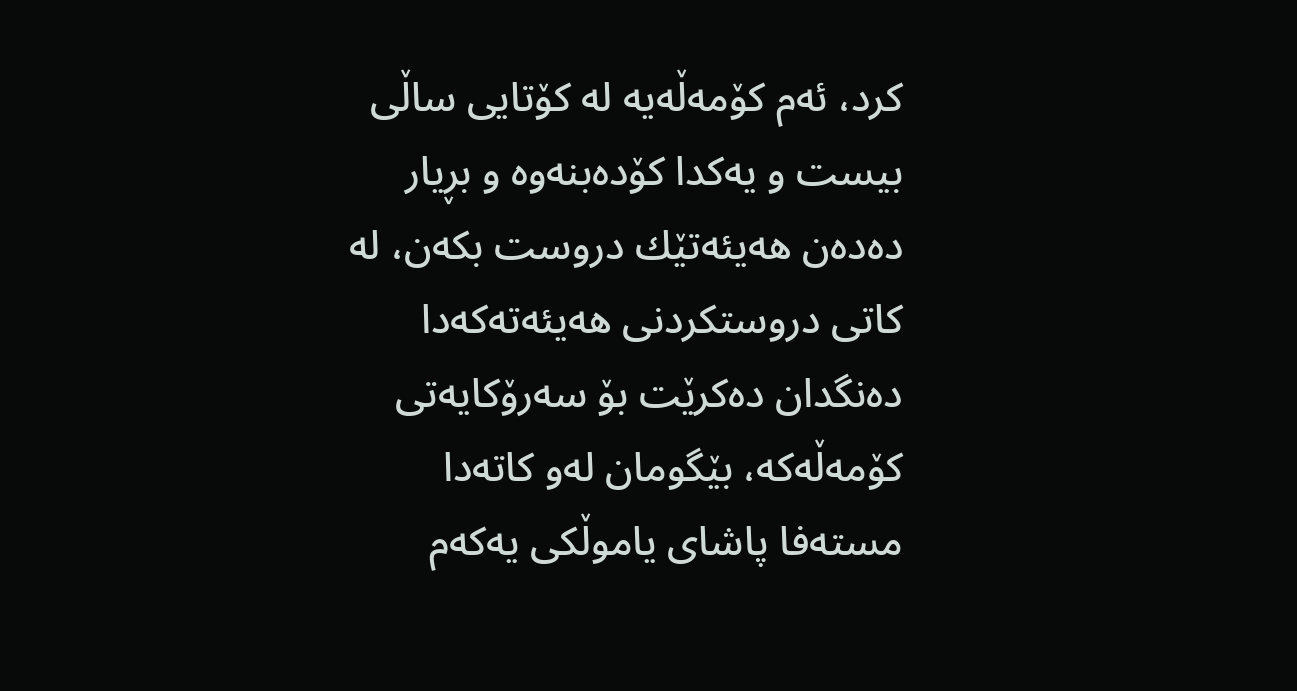كرد، ئه‌م كۆمه‌ڵه‌یه‌ له‌ كۆتایی‌ ساڵی‌ بیست و یه‌كدا كۆده‌بنه‌وه‌ و بڕیار ده‌ده‌ن هه‌یئه‌تێك دروست بكه‌ن، له‌ كاتی‌ دروستكردنی‌ هه‌یئه‌ته‌كه‌دا ده‌نگدان ده‌كرێت بۆ سه‌رۆكایه‌تی‌ كۆمه‌ڵه‌كه‌، بێگومان له‌و كاته‌دا مسته‌فا پاشای‌ یاموڵكی‌ یه‌كه‌م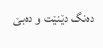ده‌نگ دێنێت و ده‌بێ‌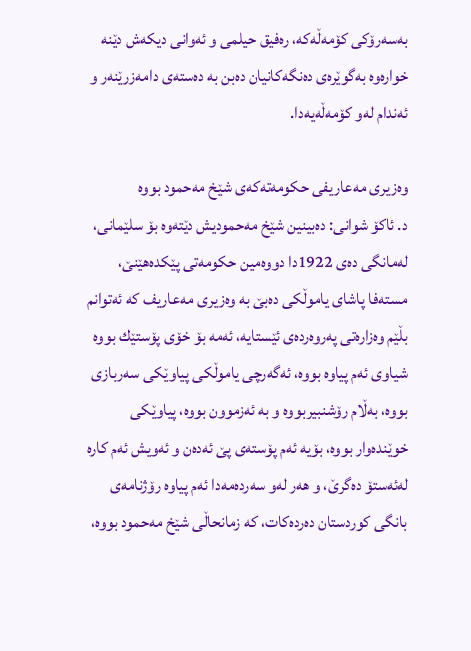به‌سه‌رۆكی‌ كۆمه‌ڵه‌كه‌، ره‌فیق حیلمی‌ و ئه‌وانی‌ دیكه‌ش دێنه‌ خواره‌وه‌ به‌گوێره‌ی‌ ده‌نگه‌كانیان ده‌بن به‌ ده‌سته‌ی‌ دامه‌زرێنه‌ر و ئه‌ندام له‌و كۆمه‌ڵه‌یه‌دا.

وه‌زیری‌ مه‌عاریفی‌ حكومه‌ته‌كه‌ی‌ شێخ مه‌حمود بووه‌
د. ئاكۆ شوانی‌: ده‌بینین شێخ مه‌حمودیش دێته‌وه‌ بۆ سلێمانی‌، له‌مانگی‌ ده‌ی‌ 1922دا دووه‌مین حكومه‌تی‌ پێكده‌هێنێ‌، مسته‌فا پاشای‌ یاموڵكی‌ ده‌بێ‌ به‌ وه‌زیری‌ مه‌عاریف كه‌ ئه‌توانم بڵێم وه‌زاره‌تی‌ په‌روه‌رده‌ی‌ ئێستایه‌، ئه‌مه‌ بۆ خۆی‌ پۆستێك بووه‌ شیاوی‌ ئه‌م پیاوه‌ بووه‌، ئه‌گه‌رچی‌ یاموڵكی‌ پیاوێكی‌ سه‌ربازی‌ بووه‌، به‌ڵام رۆشنبیربووه‌ و به‌ ئه‌زموون بووه‌، پیاوێكی‌ خوێنده‌وار بووه‌، بۆیه‌ ئه‌م پۆسته‌ی‌ پێ ئه‌ده‌ن و ئه‌ویش ئه‌م كاره‌ له‌ئه‌ستۆ ده‌گرێ‌، و هه‌ر له‌و سه‌رده‌مه‌دا ئه‌م پیاوه‌ رۆژنامه‌ی‌ بانگی‌ كوردستان ده‌رده‌كات، كه‌ زمانحاڵی‌ شێخ مه‌حمود بووه‌،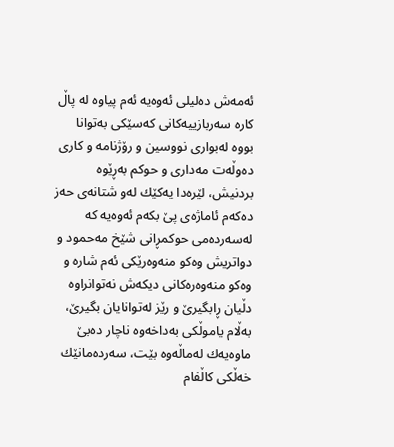ئه‌مه‌ش ده‌لیلی‌ ئه‌وه‌یه‌ ئه‌م پیاوه‌ له‌ پاڵ كاره‌ سه‌ربازییه‌كانی‌ كه‌سێكی‌ به‌توانا بووه‌ له‌بواری‌ نووسین و رۆژنامه‌ و كاری‌ ده‌وڵه‌ت مه‌داری‌ و حوكم به‌ڕێوه‌ بردنیش، لێره‌دا یه‌كێك له‌و شتانه‌ی‌ حه‌ز ده‌كه‌م ئاماژه‌ی‌ پێ بكه‌م ئه‌وه‌یه‌ كه‌ له‌سه‌رده‌می‌ حوكمڕانی‌ شێخ مه‌حمود و دواتریش وه‌كو منه‌وه‌رێكی‌ ئه‌م شاره‌ و وه‌كو منه‌وه‌ره‌كانی‌ دیكه‌ش نه‌توانراوه‌ دڵیان ڕابگیرێ‌ و رێز له‌توانایان بگیرێ‌، به‌ڵام یاموڵكی‌ به‌داخه‌وه‌ ناچار ده‌بێ‌ ماوه‌یه‌ك له‌ماڵه‌وه‌ بێت، سه‌رده‌مانێك خه‌ڵكی‌ كاڵفام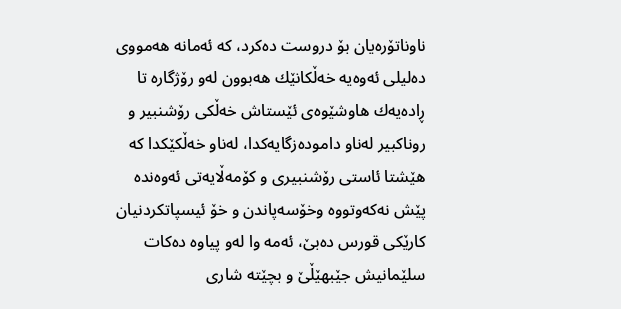ناوناتۆره‌یان بۆ دروست ده‌كرد، كه‌ ئه‌مانه‌ هه‌مووی‌ ده‌لیلی‌ ئه‌وه‌یه‌ خه‌ڵكانێك هه‌بوون له‌و رۆژگاره‌ تا ڕاده‌یه‌ك هاوشێوه‌ی‌ ئێستاش خه‌ڵكی‌ رۆشنبیر و روناكبیر له‌ناو داموده‌زگایه‌كدا، له‌ناو خه‌ڵكێكدا كه‌ هێشتا ئاستی‌ رۆشنبیری‌ و كۆمه‌ڵایه‌تی‌ ئه‌وه‌نده‌ پێش نه‌كه‌وتووه‌ وخۆسه‌پاندن و خۆ ئیسپاتكردنیان كارێكی‌ قورس ده‌بێ‌، ئه‌مه‌ وا له‌و پیاوه‌ ده‌كات سلێمانیش جێبهێڵێ‌ و بچێته‌ شاری‌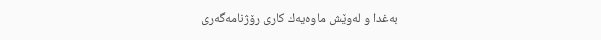به‌غدا و له‌وێش ماوه‌یه‌ك كاری‌ رۆژنامه‌گه‌ری‌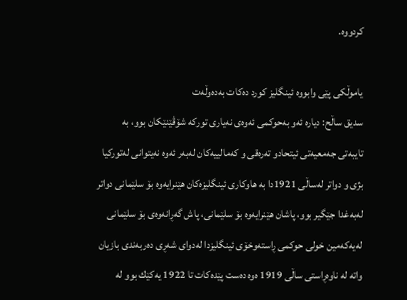كردووه‌.

یاموڵكی‌ پێی‌ وابووه‌ ئینگلیز كورد ده‌كات به‌ده‌وڵه‌ت
سدیق ساڵح: دیاره‌ ئه‌و به‌حوكمی‌ ئه‌وه‌ی‌ نه‌یاری‌ توركه‌ شۆڤێنێكان بوو، به‌ تایبه‌تی‌ جه‌معیه‌تی‌ ئیتحادو ته‌ره‌قی‌ و كه‌مالییه‌كان له‌به‌ر ئه‌وه‌ نه‌یتوانی‌ له‌توركیا بژی‌ و دواتر له‌ساڵی‌ 1921دا به‌ هاوكاری‌ ئینگلیزه‌كان هێنرایه‌وه‌ بۆ سلێمانی‌ دواتر له‌به‌غدا جێگیر بوو، پاشان هێنرایه‌وه‌ بۆ سلێمانی‌، پاش گه‌ڕانه‌وه‌ی‌ بۆ سلێمانی‌ له‌یه‌كه‌مین خولی‌ حوكمی‌ ڕاسته‌وخۆی‌ ئینگلیزدا له‌دوای‌ شه‌ڕی‌ ده‌ربه‌ندی‌ بازیان واته‌ له‌ ناوه‌ڕاستی‌ ساڵی‌ 1919 ه‌وه‌ ده‌ست پێده‌كات تا 1922 یه‌كێك بوو له‌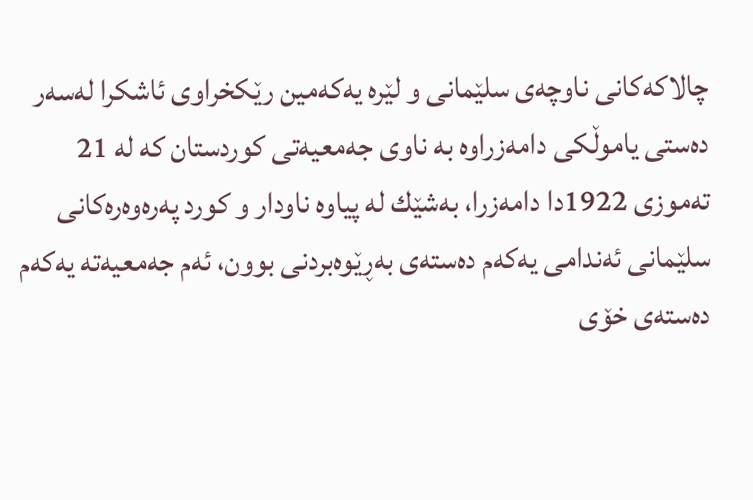چالاكه‌كانی‌ ناوچه‌ی‌ سلێمانی‌ و لێره‌ یه‌كه‌مین رێكخراوی‌ ئاشكرا له‌سه‌ر ده‌ستی‌ یاموڵكی‌ دامه‌زراوه‌ به‌ ناوی‌ جه‌معیه‌تی‌ كوردستان كه‌ له‌ 21 ته‌موزی‌ 1922دا دامه‌زرا، به‌شێك له‌ پیاوه‌ ناودار و كورد په‌ره‌وه‌ره‌كانی‌ سلێمانی‌ ئه‌ندامی‌ یه‌كه‌م ده‌سته‌ی‌ به‌ڕێوه‌بردنی‌ بوون، ئه‌م جه‌معیه‌ته‌ یه‌كه‌م ده‌سته‌ی‌ خۆی‌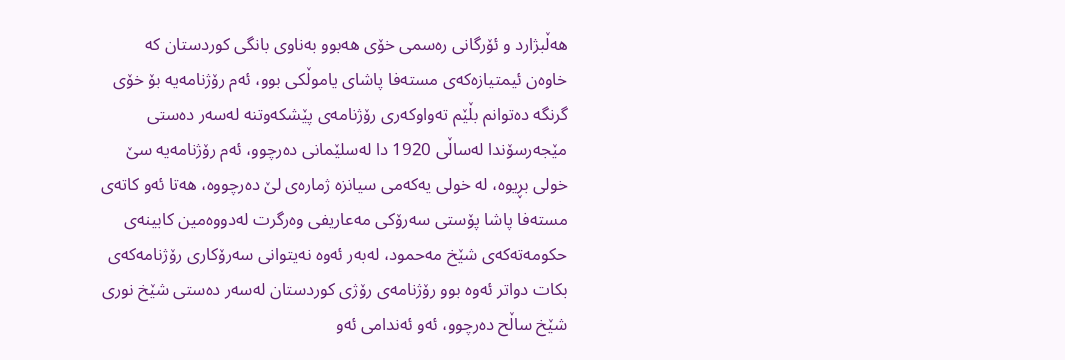هه‌ڵبژارد و ئۆرگانی ره‌سمی‌ خۆی‌ هه‌بوو به‌ناوی‌ بانگی‌ كوردستان كه‌ خاوه‌ن ئیمتیازه‌كه‌ی‌ مسته‌فا پاشای‌ یاموڵكی‌ بوو، ئه‌م رۆژنامه‌یه‌ بۆ خۆی‌ گرنگه‌ ده‌توانم بڵێم ته‌واوكه‌ری‌ رۆژنامه‌ی‌ پێشكه‌وتنه‌ له‌سه‌ر ده‌ستی‌ مێجه‌رسۆندا له‌ساڵی‌ 1920 دا له‌سلێمانی‌ ده‌رچوو، ئه‌م رۆژنامه‌یه‌ سێ‌ خولی‌ بڕیوه‌، له‌ خولی‌ یه‌كه‌می‌ سیانزه‌ ژماره‌ی‌ لێ‌ ده‌رچووه‌، هه‌تا ئه‌و كاته‌ی‌ مسته‌فا پاشا پۆستی‌ سه‌رۆكی‌ مه‌عاریفی‌ وه‌رگرت له‌دووه‌مین كابینه‌ی‌ حكومه‌ته‌كه‌ی‌ شێخ مه‌حمود، له‌به‌ر ئه‌وه‌ نه‌یتوانی‌ سه‌رۆكاری‌ رۆژنامه‌كه‌ی‌ بكات دواتر ئه‌وه‌ بوو رۆژنامه‌ی‌ رۆژی‌ كوردستان له‌سه‌ر ده‌ستی‌ شێخ نوری‌ شێخ ساڵح ده‌رچوو، ئه‌و ئه‌ندامی‌ ئه‌و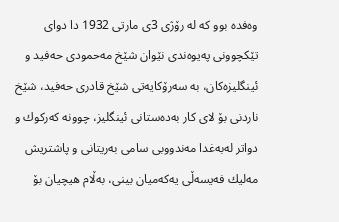وه‌فده‌ بوو كه‌ له‌ رۆژی‌ 3ی‌ مارتی‌ 1932 دا دوای‌ تێكچوونی‌ په‌یوه‌ندی‌ نێوان شێخ مه‌حمودی‌ حه‌فید و ئینگلیزه‌كان، به‌ سه‌رۆكایه‌تی‌ شێخ قادری‌ حه‌فید، شێخ ناردنی‌ بۆ لای‌ كار به‌ده‌ستانی‌ ئینگلیز، چوونه‌ كه‌ركوك و دواتر له‌به‌غدا مه‌ندووبی‌ سامی‌ به‌ریتانی‌ و پاشتریش مه‌لیك فه‌یسه‌ڵی‌ یه‌كه‌میان بینی‌، به‌ڵام هیچیان بۆ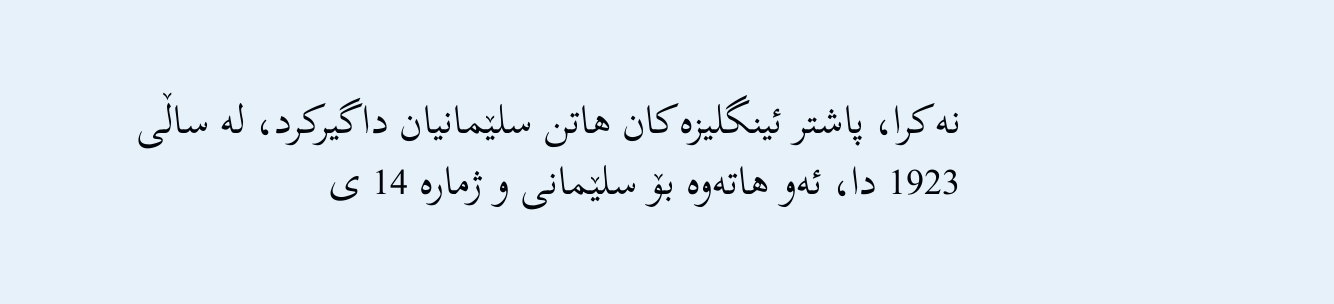نه‌كرا، پاشتر ئینگلیزه‌كان هاتن سلێمانیان داگیركرد، له‌ ساڵی‌ 1923 دا، ئه‌و هاته‌وه‌ بۆ سلێمانی‌ و ژماره‌ 14 ی‌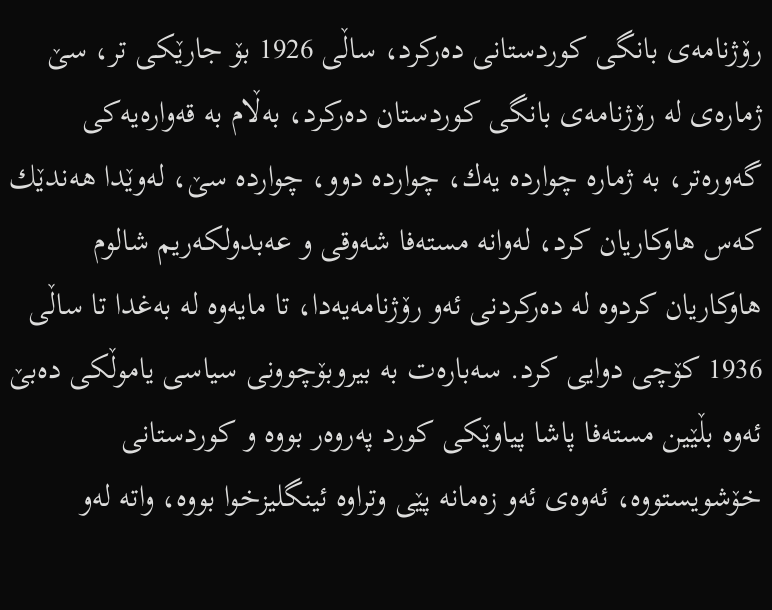رۆژنامه‌ی‌ بانگی‌ كوردستانی‌ ده‌ركرد، ساڵی‌ 1926 بۆ جارێكی‌ تر، سێ‌ ژماره‌ی‌ له‌ رۆژنامه‌ی‌ بانگی‌ كوردستان ده‌ركرد، به‌ڵام به‌ قه‌واره‌یه‌كی‌ گه‌وره‌تر، به‌ ژماره‌ چوارده‌ یه‌ك، چوارده‌ دوو، چوارده‌ سێ‌، له‌وێدا هه‌ندێك كه‌س هاوكاریان كرد، له‌وانه‌ مسته‌فا شه‌وقی‌ و عه‌بدولكه‌ریم شالوم هاوكاریان كردوه‌ له‌ ده‌ركردنی‌ ئه‌و رۆژنامه‌یه‌دا، تا مایه‌وه‌ له‌ به‌غدا تا ساڵی‌ 1936 كۆچی‌ دوایی‌ كرد. سه‌باره‌ت به‌ بیروبۆچوونی‌ سیاسی‌ یاموڵكی‌ ده‌بێ‌ ئه‌وه‌ بڵێین مسته‌فا پاشا پیاوێكی‌ كورد په‌روه‌ر بووه‌ و كوردستانی‌ خۆشویستووه‌، ئه‌وه‌ی‌ ئه‌و زه‌مانه‌ پێی‌ وتراوه‌ ئینگلیزخوا بووه‌، واته‌ له‌و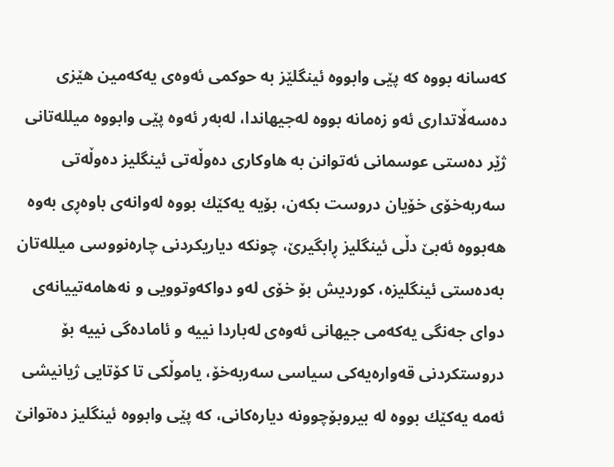كه‌سانه‌ بووه‌ كه‌ پێی‌ وابووه‌ ئینگلێز به‌ حوكمی‌ ئه‌وه‌ی‌ یه‌كه‌مین هێزی‌ ده‌سه‌ڵاتداری‌ ئه‌و زه‌مانه‌ بووه‌ له‌جیهاندا، له‌به‌ر ئه‌وه‌ پێی‌ وابووه‌ میلله‌تانی‌ ژێر ده‌ستی‌ عوسمانی‌ ئه‌توانن به‌ هاوكاری‌ ده‌وڵه‌تی‌ ئینگلیز ده‌وڵه‌تی‌ سه‌ربه‌خۆی‌ خۆیان دروست بكه‌ن، بۆیه‌ یه‌كێك بووه‌ له‌وانه‌ی‌ باوه‌ڕی‌ به‌وه‌ هه‌بووه‌ ئه‌بێ‌ دڵی‌ ئینگلیز ڕابگیرێ‌، چونكه‌ دیاریكردنی‌ چاره‌نووسی‌ میلله‌تان به‌ده‌ستی‌ ئینگلیزه‌، كوردیش بۆ خۆی‌ له‌و دواكه‌وتوویی‌ و نه‌هامه‌تییانه‌ی‌ دوای‌ جه‌نگی‌ یه‌كه‌می‌ جیهانی‌ ئه‌وه‌ی‌ له‌باردا نییه‌ و ئاماده‌گی‌ نییه‌ بۆ دروستكردنی‌ قه‌واره‌یه‌كی‌ سیاسی‌ سه‌ربه‌خۆ، یاموڵكی‌ تا كۆتایی‌ ژیانیشی‌ ئه‌مه‌ یه‌كێك بووه‌ له‌ بیروبۆچوونه‌ دیاره‌كانی‌، كه‌ پێی‌ وابووه‌ ئینگلیز ده‌توانێ‌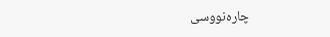چاره‌نووسی‌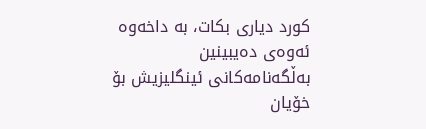كورد دیاری‌ بكات، به‌ داخه‌وه‌ ئه‌وه‌ی‌ ده‌یبینین به‌ڵگه‌نامه‌كانی‌ ئینگلیزیش بۆ خۆیان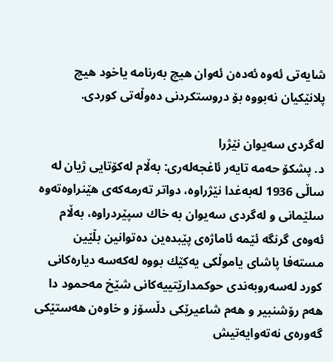شایه‌تی‌ ئه‌وه‌ ئه‌ده‌ن ئه‌وان هیچ به‌رنامه‌ یاخود هیچ پلانێكیان نه‌بووه‌ بۆ دروستكردنی‌ ده‌وڵه‌تی‌ كوردی‌.

له‌گردی‌ سه‌یوان نێژرا
د. پشكۆ حه‌مه‌ تایه‌ر ئاغجه‌له‌ری‌: به‌ڵام له‌كۆتایی‌ ژیان له‌ ساڵی‌ 1936 له‌به‌غدا نێژراوه‌، دواتر ته‌رمه‌كه‌ی‌ هێنراوه‌ته‌وه‌ سلێمانی‌ و له‌گردی‌ سه‌یوان به‌ خاك سپێردراوه‌، به‌ڵام ئه‌وه‌ی‌ گرنگه‌ ئێمه‌ ئاماژه‌ی‌ پێبده‌ین ده‌توانین بڵێین مسته‌فا پاشای‌ یاموڵكی‌ یه‌كێك بووه‌ له‌كه‌سه‌ دیاره‌كانی‌ كورد له‌سه‌روبه‌ندی‌ حوكمدارێتییه‌كانی‌ شێخ مه‌حمود دا هه‌م رۆشنبیر و هه‌م شاعیرێكی‌ دڵسۆز و خاوه‌ن هه‌ستێكی‌ گه‌وره‌ی‌ نه‌ته‌وایه‌تیش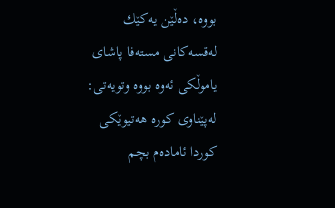بووه‌، ده‌ڵێن یه‌كێك له‌قسه‌كانی‌ مسته‌فا پاشای‌ یاموڵكی‌ ئه‌وه‌ بووه‌ وتویه‌تی‌: له‌پێناوی‌ كوره‌ هه‌تیوێكی‌ كوردا ئاماده‌م بچم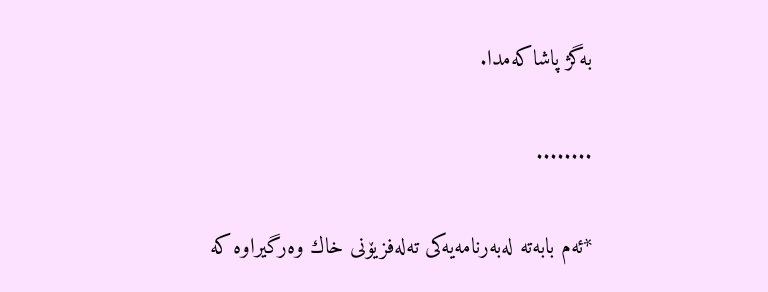به‌گژ پاشاكه‌مدا.

........

*ئه‌م بابەتە له‌به‌رنامه‌یه‌كی‌ ته‌له‌فزیۆنی‌ خاك وه‌رگیراوه‌ كه‌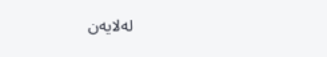له‌لایه‌ن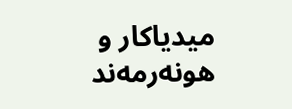میدیاكار و هونه‌رمه‌ند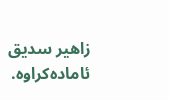زاهیر سدیق ئاماده‌كراوه‌.